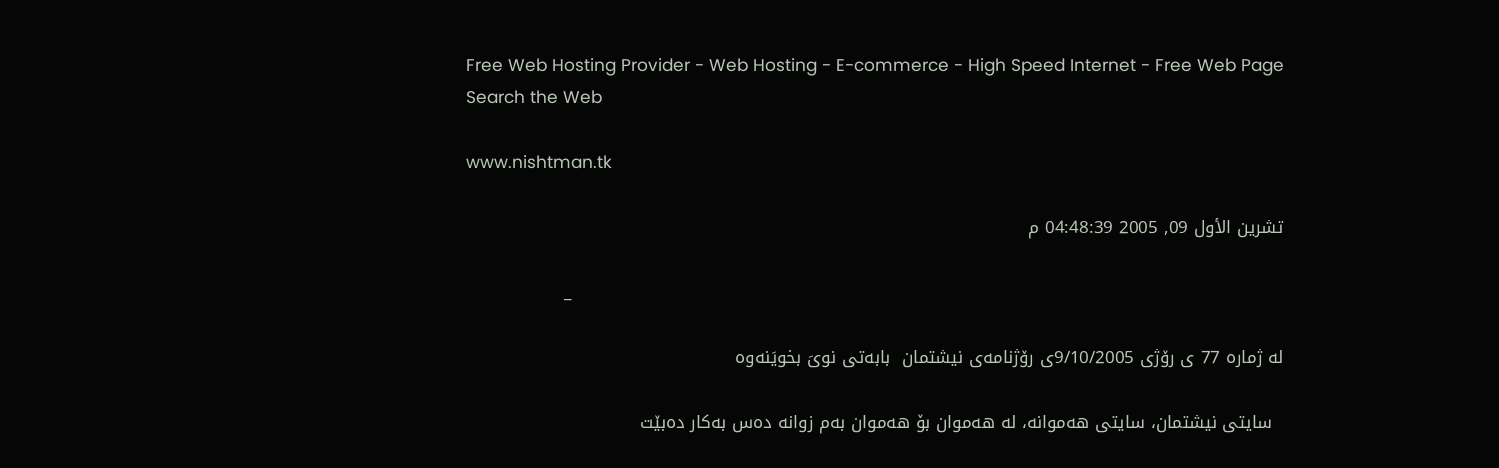Free Web Hosting Provider - Web Hosting - E-commerce - High Speed Internet - Free Web Page
Search the Web

www.nishtman.tk

تشرين الأول 09, 2005 04:48:39 م

                                                                                                                           _

له‌ ژماره‌ 77 ی رۆژی 9/10/2005ی رۆژنامه‌ی نیشتمان  بابه‌تی نویَ بخویَنه‌وه‌

  سایتی نیشتمان، سایتی هه‌موانه‌، له‌ هه‌موان بۆ هه‌موان به‌م زوانه‌ ده‌س به‌کار ده‌بێت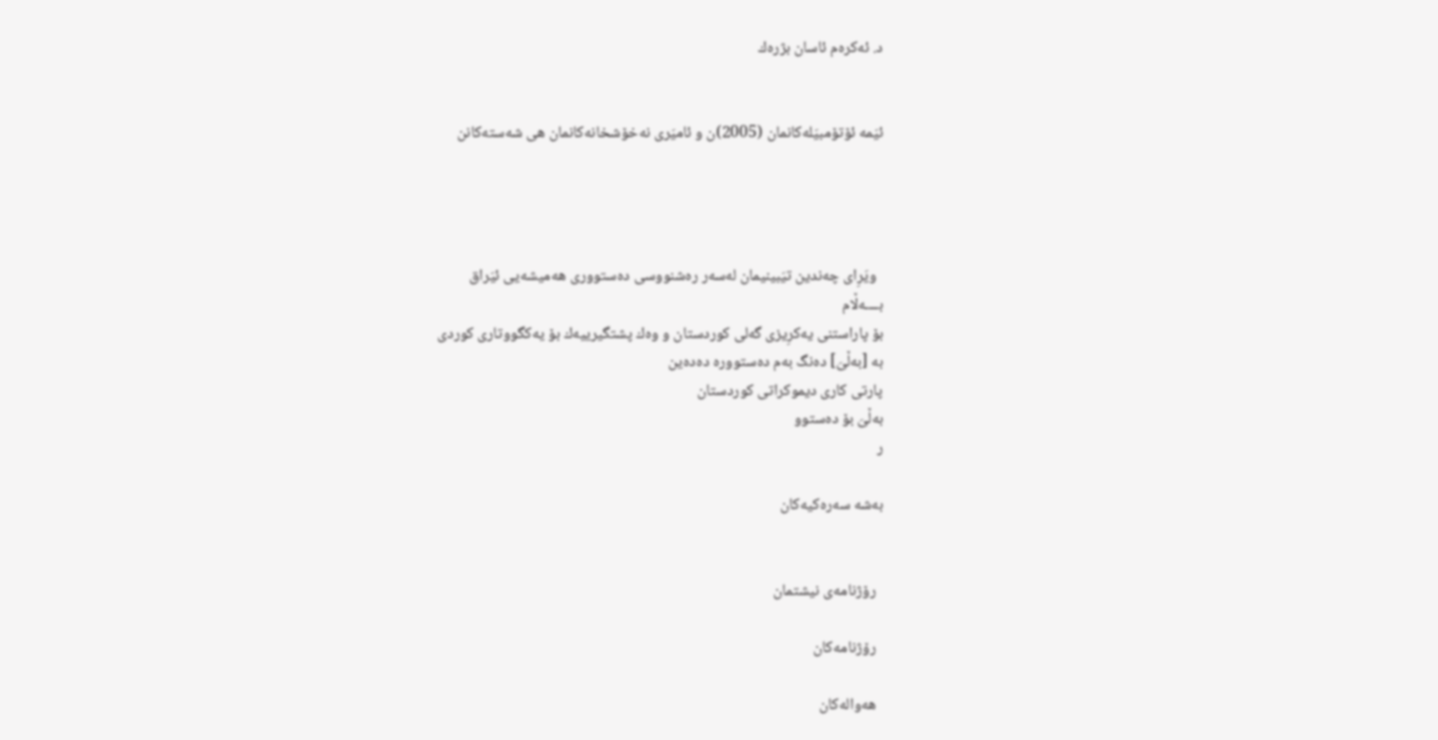د. ئه‌كره‌م ئاسان بژره‌ك


ئیَمه‌ ئۆتۆمبیَله‌كانمان (2005)ن و ئامیَری نه‌خۆشخانه‌كانمان هی شه‌سته‌كانن




  ویَرِاى چه‌ندین تیَبینیمان له‌سه‌ر ره‌شنووسى ده‌ستوورى هه‌میشه‌یى ئیَراق
بــــه‌ڵام
بۆ پاراستنى یه‌كرِیزى گه‌لى كوردستان و وه‌ك پشتگیرییه‌ك بۆ یه‌كگووتارى كوردى
به‌ [به‌ڵىَ] ده‌نگ به‌م ده‌ستووره‌ ده‌ده‌ین
پارتی كاری دیموكراتی كوردستان
به‌ڵیَ بۆ ده‌ستوو
ر

به‌شه‌ سه‌ره‌کیه‌کان


  رۆژنامه‌ی نیشتمان

  رۆژنامه‌کان

  هه‌واله‌کان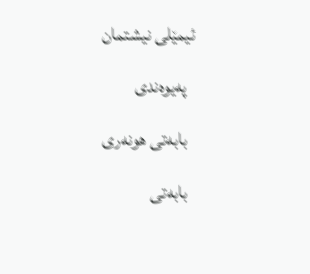ئیمێلی نیشتمان

  په‌یوه‌ندی

  بابه‌تی هونه‌ری

  بابه‌تی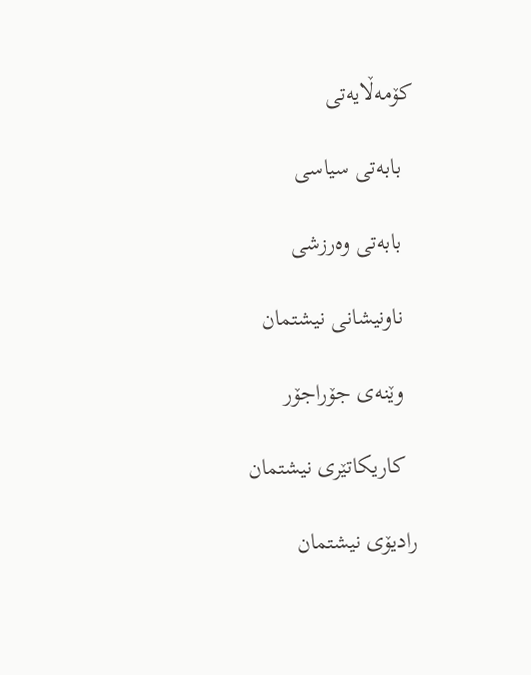کۆمه‌ڵایه‌تی

  بابه‌تی سیاسی

  بابه‌تی وه‌رزشی

  ناونیشانی نیشتمان

  وێنه‌ی جۆراجۆر

  کاریکاتێری نیشتمان

رادیۆی نیشتمان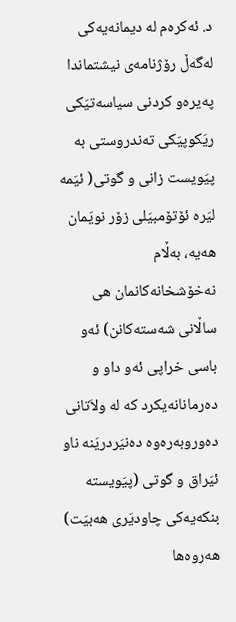د. ئه‌كره‌م له‌ دیمانه‌یه‌كی له‌گه‌ڵ رۆژنامه‌ی نیشتماندا په‌یره‌و كردنی سیاسه‌تیَكی ریَكوپیَكی ته‌ندروستی به‌ پیَویست زانی و گوتی( ئیَمه‌ لیَره‌ ئۆتۆمبیَلی زۆر نویَمان هه‌یه‌، به‌ڵام نه‌خۆشخانه‌كانمان هی ساڵانی شه‌سته‌كانن) ئه‌و باسی خراپی ئه‌و داو و ده‌رمانانه‌یكرد كه‌ له‌ ولاَتانی ده‌وروبه‌ره‌وه‌ ده‌نیَردریَنه‌ ناو ئیَراق و گوتی (پیَویسته‌ بنكه‌یه‌كی چاودیَری هه‌بیَت) هه‌روه‌ها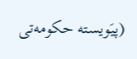(پیَویسته‌ حكومه‌تی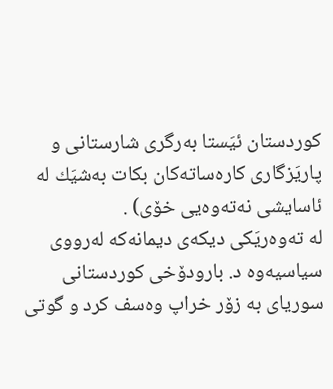كوردستان ئیَستا به‌رگری شارستانی و پاریَزگاری كاره‌ساته‌كان بكات به‌شیَك له‌ ئاسایشی نه‌ته‌وه‌یی خۆی) .
له‌ ته‌وه‌ریَكی دیكه‌ی دیمانه‌كه‌ له‌رووی سیاسیه‌وه‌ د. بارودۆخی كوردستانی سوریای به‌ زۆر خراپ وه‌سف كرد و گوتی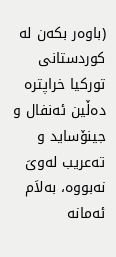(باوه‌ر بكه‌ن له‌ كوردستانی توركیا خراپتره‌ ده‌ڵین ئه‌نفال و جینۆساید و ته‌عریب له‌ویَ نه‌بووه‌، به‌لاَم ئه‌مانه‌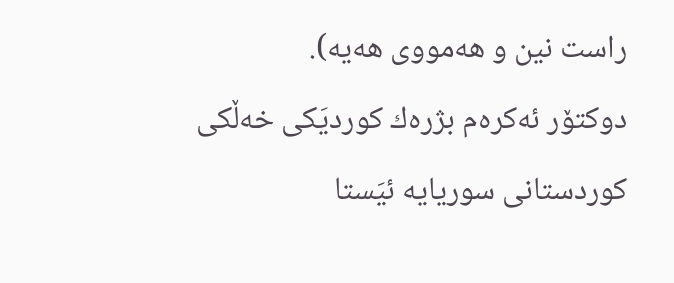راست نین و هه‌مووی هه‌یه‌).
دوكتۆر ئه‌كره‌م بژره‌ك كوردیَكی خه‌ڵكی كوردستانی سوریایه‌ ئیَستا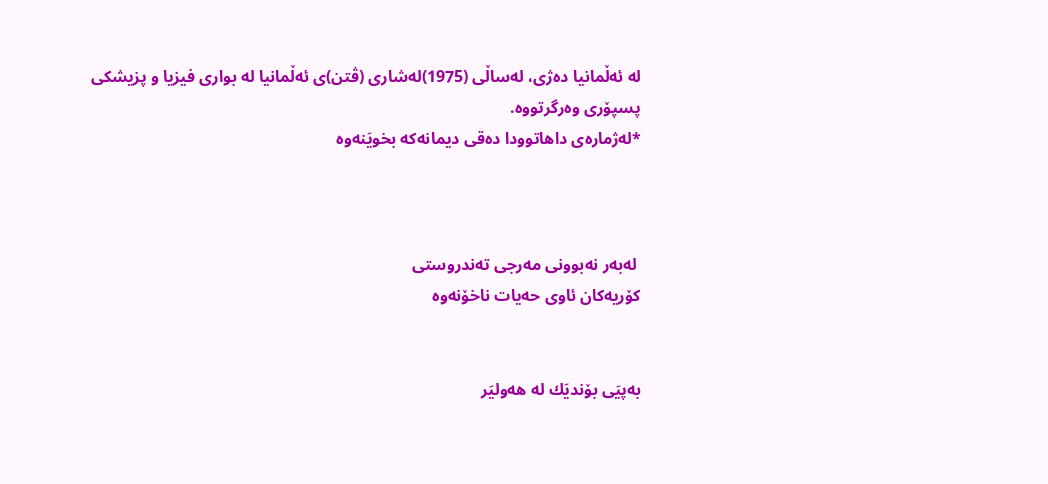له‌ ئه‌ڵمانیا ده‌ژی، له‌ساڵی (1975)له‌شاری (ڤتن)ی ئه‌ڵمانیا له‌ بواری فیزیا و پزیشكی پسپۆری وه‌رگرتووه‌.
*له‌ژماره‌ی داهاتوودا ده‌قی دیمانه‌كه‌ بخویَنه‌وه



 له‌به‌ر نه‌بوونی مه‌رجی ته‌ندروستی
كۆریه‌كان ئاوی حه‌یات ناخۆنه‌وه‌


به‌پیَی بۆندیَك له‌ هه‌ولیَر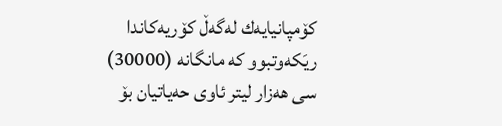كۆمپانیایه‌ك له‌گه‌ڵ كۆریه‌كاندا ریَكه‌وتبوو كه‌ مانگانه‌ (30000) سی هه‌زار لیتر ئاوی حه‌یاتیان بۆ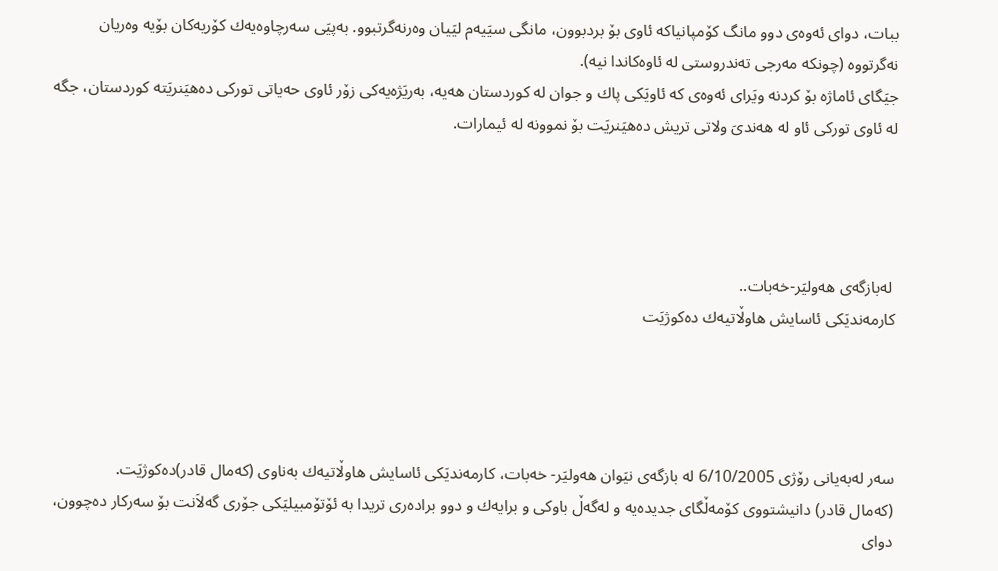ببات، دوای ئه‌وه‌ی دوو مانگ كۆمپانیاكه‌ ئاوی بۆ بردبوون، مانگی سیَیه‌م لیَیان وه‌رنه‌گرتبوو. به‌پیَی سه‌رچاوه‌یه‌ك كۆریه‌كان بۆیه‌ وه‌ریان نه‌گرتووه‌ (چونكه‌ مه‌رجی ته‌ندروستی له‌ ئاوه‌كاندا نیه‌).
جیَگای ئاماژه‌ بۆ كردنه‌ ویَرای ئه‌وه‌ی كه‌ ئاویَكی پاك و جوان له‌ كوردستان هه‌یه‌، به‌ریَژه‌یه‌كی زۆر ئاوی حه‌یاتی توركی ده‌هیَنریَته‌ كوردستان، جگه‌ له‌ ئاوی توركی ئاو له‌ هه‌ندیَ ولاتی تریش ده‌هیَنریَت بۆ نموونه‌ له‌ ئیمارات.




 له‌بازگه‌ی هه‌ولیَر-خه‌بات..
كارمه‌ندیَكى ئاسایش هاوڵاتیه‌ك ده‌كوژیَت




سه‌ر له‌به‌یانی رۆژی 6/10/2005 له‌ بازگه‌ی نیَوان هه‌ولیَر- خه‌بات، كارمه‌ندیَكى ئاسایش هاوڵاتیه‌ك به‌ناوی (كه‌مال قادر)ده‌كوژیَت.
(كه‌مال قادر) دانیشتووی كۆمه‌ڵگای جدیده‌یه‌ و له‌گه‌ڵ باوكی و برایه‌ك و دوو براده‌ری تریدا به‌ ئۆتۆمبیلیَكی جۆری گه‌لاَنت بۆ سه‌ركار ده‌چوون، دوای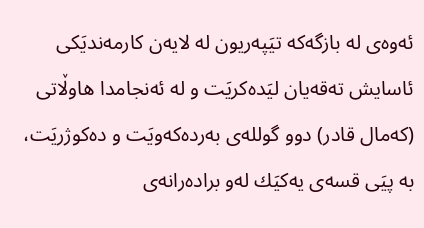ئه‌وه‌ی له‌ بازگه‌كه‌ تیَپه‌ریون له‌ لایه‌ن كارمه‌ندیَكى ئاسایش ته‌قه‌یان لیَده‌كریَت و له‌ ئه‌نجامدا هاوڵاتی (كه‌مال قادر) دوو گولله‌ی به‌رده‌كه‌ویَت و ده‌كوژریَت، به‌ پیَی قسه‌ی یه‌كیَك له‌و براده‌رانه‌ی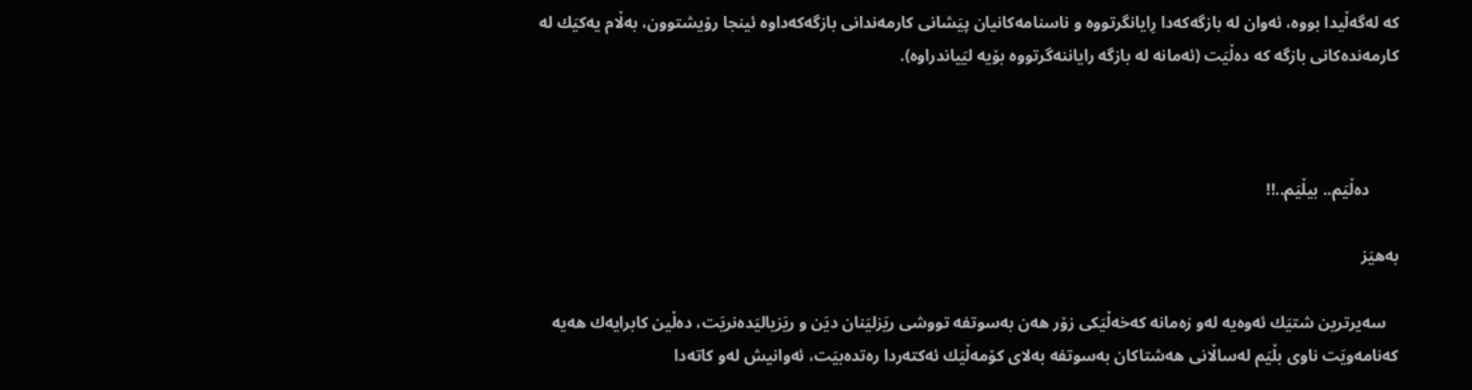كه‌ له‌گه‌ڵیدا بووه‌، ئه‌وان له‌ بازگه‌كه‌دا رِایانگرتووه‌ و ناسنامه‌كانیان پیَشانی كارمه‌ندانى بازگه‌كه‌داوه‌ ئینجا رۆیشتوون، به‌ڵام یه‌كیَك له‌ كارمه‌نده‌كانى بازگه‌ كه‌ ده‌ڵیَت (ئه‌مانه‌ له‌ بازگه‌ رایاننه‌گرتووه‌ بۆیه‌ لیَیاندراوه‌).



       ده‌ڵیَم.. بیڵیَم..!!

به‌هیَز

   سه‌یرترین شتیَك ئه‌وه‌یه‌ له‌و زه‌مانه‌ كه‌خه‌ڵیَكى زۆر هه‌ن به‌سوتفه‌ تووشى ریَزلیَنان دیَن و ریَزیالیَده‌نریَت، ده‌ڵین كابرایه‌ك هه‌یه‌ كه‌نامه‌ویَت ناوى بڵیَم له‌ساڵانى هه‌شتاكان به‌سوتفه‌ به‌لاى كۆمه‌ڵیَك ئه‌كته‌ردا ره‌تده‌بیَت، ئه‌وانیش له‌و كاته‌دا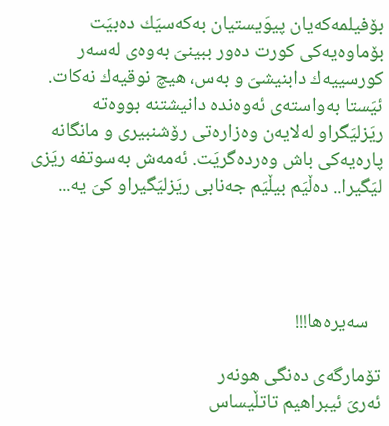بۆفیلمه‌كه‌یان پیوَیستیان به‌كه‌سیَك ده‌بیَت بۆماوه‌یه‌كى كورت ده‌ور ببینىَ به‌وه‌ى له‌سه‌ر كورسییه‌ك دابنیشىَ و به‌س، هیچ نوقیه‌ك نه‌كات. ئیَستا به‌واسته‌ى ئه‌وه‌نده‌ دانیشتنه‌ بووه‌ته‌ ریَزلیَگراو له‌لایه‌ن وه‌زاره‌تى رۆشنبیرى و مانگانه‌ پاره‌یه‌كى باش وه‌رده‌گریَت. ئه‌مه‌ش به‌سوتفه‌ ریَزى لیَگیرا.. ده‌ڵیَم بیڵیَم جه‌نابى ریَزلیَگیراو كىَ یه‌...




   سه‌یره‌ها!!!

تۆمارگه‌ى ده‌نگى هونه‌ر
ئه‌رىَ ئیبراهیم تاتڵیساس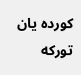كورده یان
توركه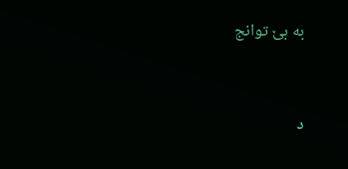به بێ توانج



د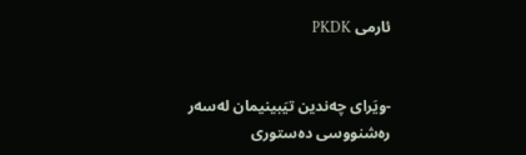ئارمى PKDK


-ویَرای چه‌ندین تیَبینیمان له‌سه‌ر ره‌شنووسی ده‌ستوری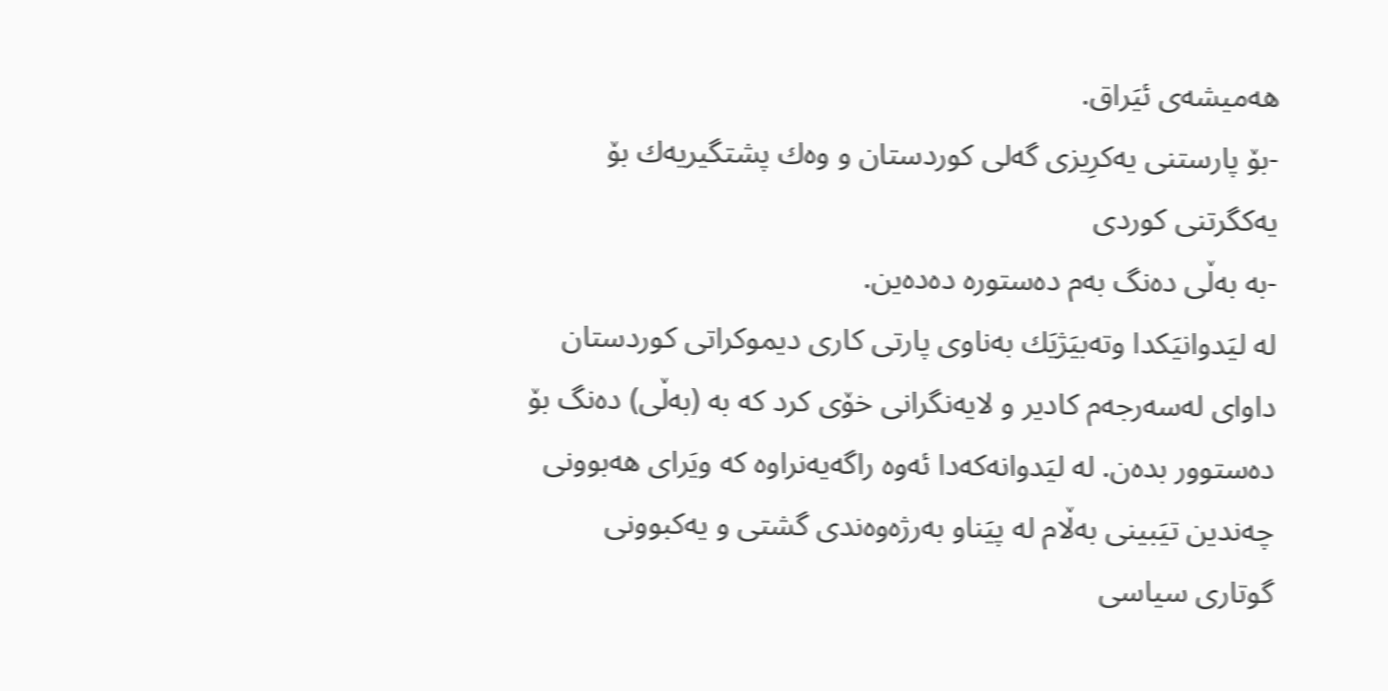هه‌میشه‌ی ئیَراق.
-بۆ پارستنی یه‌كرِیزی گه‌لی كوردستان و وه‌ك پشتگیریه‌ك بۆ یه‌كگرتنی كوردی
-به‌ به‌ڵی ده‌نگ به‌م ده‌ستوره‌ ده‌ده‌ین.
له‌ لیَدوانیَكدا وته‌بیَژیَك به‌ناوی پارتی كاری دیموكراتی كوردستان داوای له‌سه‌رجه‌م كادیر و لایه‌نگرانی خۆی كرد كه‌ به‌ (به‌ڵی) ده‌نگ بۆ ده‌ستوور بده‌ن. له‌ لیَدوانه‌كه‌دا ئه‌وه‌ راگه‌یه‌نراوه‌ كه‌ ویَرای هه‌بوونی چه‌ندین تیَبینی به‌ڵام له‌ پیَناو به‌رژه‌وه‌ندی گشتی و یه‌كبوونی گوتاری سیاسی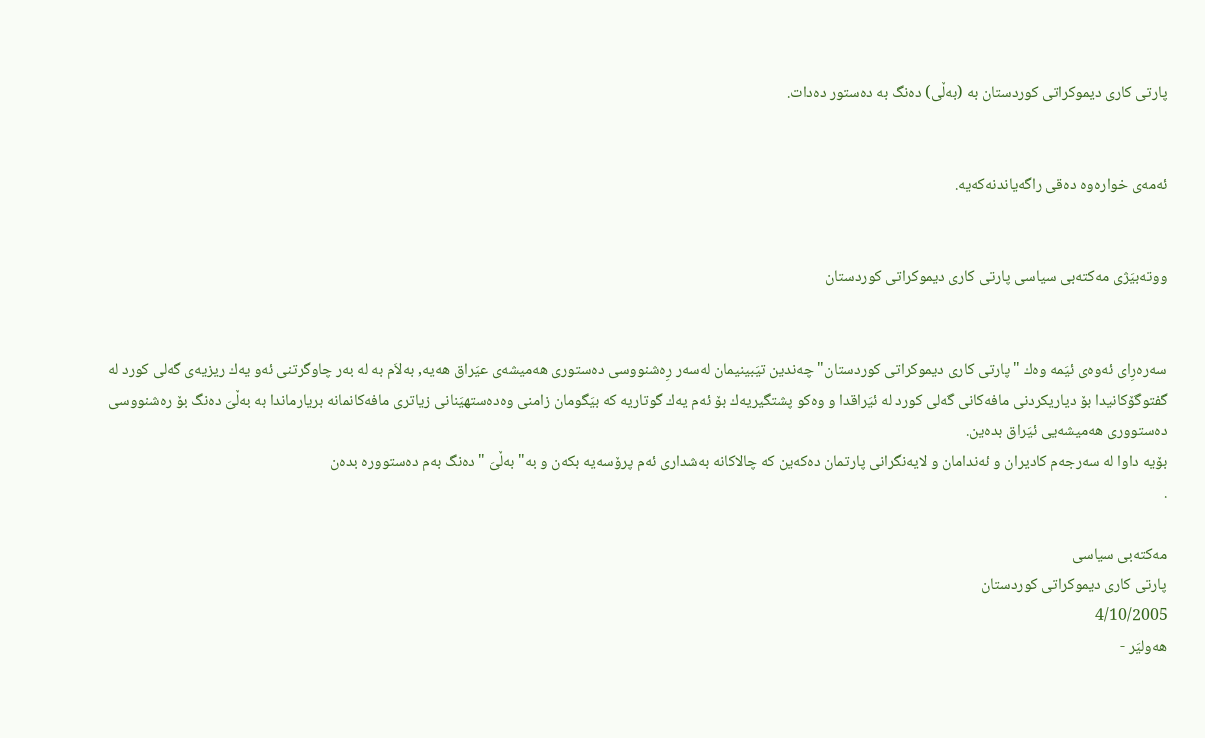پارتی كاری دیموكراتی كوردستان به‌ (به‌ڵی) ده‌نگ به‌ ده‌ستور ده‌دات.


ئه‌مه‌ی خواره‌وه‌ ده‌قی راگه‌یاندنه‌كه‌یه‌.


ووته‌بیَژی مه‌كته‌بی سیاسی پارتی كاری دیموكراتی كوردستان


سه‌ره‌رِای ئه‌وه‌ی ئیَمه‌ وه‌ك "پارتی كاری دیموكراتی كوردستان" چه‌ندین تیَبینیمان له‌سه‌ر رِه‌شنووسی ده‌ستوری هه‌میشه‌ی عیَراق هه‌یه‌, به‌لاَم به‌ له‌ به‌ر چاوگرتنی ئه‌و یه‌ك ریزیه‌ی گه‌لی كورد له‌ گفتوگۆكانیدا بۆ دیاریكردنی مافه‌كانی گه‌لی كورد له‌ ئیَراقدا و وه‌كو پشتگیریه‌ك بۆ ئه‌م یه‌ك گوتاریه‌ كه‌ بیَگومان زامنی وه‌ده‌ستهیَنانی زیاتری مافه‌كانمانه‌ بریارماندا به‌ به‌ڵیَ ده‌نگ بۆ ره‌شنووسی ده‌ستووری هه‌میشه‌یی ئیَراق بده‌ین.
بۆیه‌ داوا له‌ سه‌رجه‌م كادیران و ئه‌ندامان و لایه‌نگرانی پارتمان ده‌كه‌ین كه‌ چالاكانه‌ به‌شداری ئه‌م پرۆسه‌یه‌ بكه‌ن و به‌" به‌ڵیَ "ده‌نگ به‌م ده‌ستووره‌ بده‌ن
.

مه‌كته‌بی سیاسی
پارتی كاری دیموكراتی كوردستان
4/10/2005
هه‌ولیَر -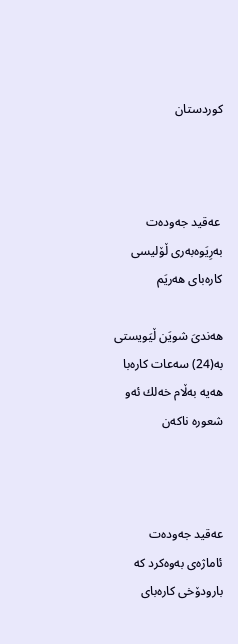كوردستان



 عه‌قید جه‌وده‌ت به‌رِیَوه‌به‌ری ڵۆلیسی كاره‌بای هه‌ریَم

هه‌ندیَ شویَن ڵیَویستی به‌(24) سه‌عات كاره‌با هه‌یه‌ به‌ڵام خه‌لك ئه‌و شعوره‌ ناكه‌ن



عه‌قید جه‌وده‌ت ئاماژه‌ی به‌وه‌كرد كه‌ بارودۆخی كاره‌بای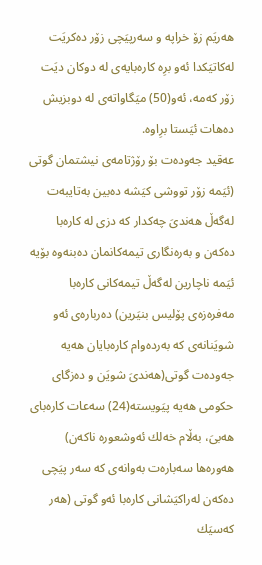هه‌ریَم زۆ خراپه‌ و سه‌رپیَچی زۆر ده‌كریَت له‌كاتیَكدا ئه‌و برِه‌ كاره‌بایه‌ی له‌ دوكان دیَت زۆر كه‌مه‌، ئه‌و(50) میَگاواته‌ی له‌ دوبزیش ده‌هات ئیَستا برِاوه‌.
عه‌قید جه‌وده‌ت بۆ رۆژتامه‌ی نیشتمان گوتی (ئیَمه‌ زۆر تووشی كیَشه‌ ده‌بین به‌تایبه‌ت له‌گه‌ڵ هه‌ندیَ چه‌كدار كه‌ دزی له‌ كاره‌با ده‌كه‌ن و به‌ره‌نگاری تیمه‌كانمان ده‌بنه‌وه‌ بۆیه‌ ئیَمه‌ ناچارین له‌گه‌ڵ تیمه‌كانی كاره‌با مه‌فره‌زه‌ی پۆلیس بنیَرین) ده‌رباره‌ی ئه‌و شویَنانه‌ی كه‌ به‌رده‌وام كاره‌بایان هه‌یه‌ جه‌وده‌ت گوتی(هه‌ندیَ شویَن و ده‌زگای حكومی هه‌یه‌ پیَویسته‌(24) سه‌عات كاره‌بای هه‌بیَ، به‌ڵام خه‌لك ئه‌وشعوره‌ ناكه‌ن) هه‌وره‌ها سه‌باره‌ت به‌وانه‌ی كه‌ سه‌ر پیَچی ده‌كه‌ن له‌راكیَشانی كاره‌با ئه‌و گوتی (هه‌ر كه‌سیَك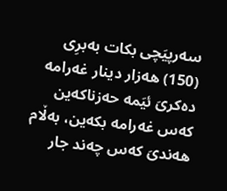سه‌رپیَچی بكات به‌برِی (150) هه‌زار دینار غه‌رامه‌ ده‌كریَ ئیَمه‌ حه‌زناكه‌ین كه‌س غه‌رامه‌ بكه‌ین، به‌ڵام هه‌ندیَ كه‌س چه‌ند جار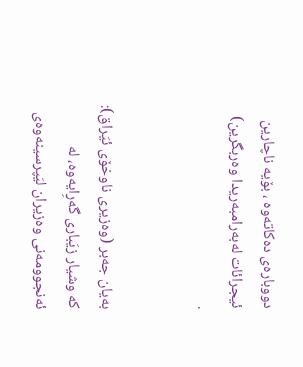دووباره‌ی ده‌كاته‌وه‌ ، بۆیه‌ ناچارین ئیجرائات له‌به‌رامبه‌ریدا وه‌ربگرین)
.


به‌یان جه‌بر (وه‌زیرى ناوخۆى ئیَراق):
كه‌ وشیار زیَباری گه‌رِایه‌وه‌، له‌ ئه‌نجوومه‌نی وه‌زیران لیَپرسینه‌وه‌ی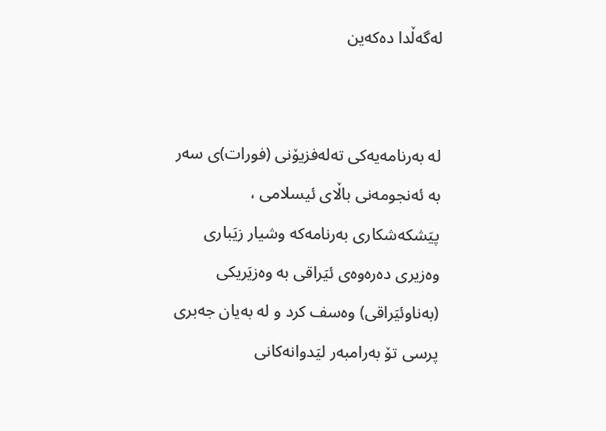له‌گه‌ڵدا ده‌كه‌ین


له‌ به‌رنامه‌یه‌كی ته‌له‌فزیۆنی (فورات)ی سه‌ر به‌ ئه‌نجومه‌نی باڵای ئیسلامی ، پیَشكه‌شكاری به‌رنامه‌كه‌ وشیار زیَباری وه‌زیری ده‌ره‌وه‌ی ئیَراقی به‌ وه‌زیَریكی (به‌ناوئیَراقی) وه‌سف كرد و له‌ به‌یان جه‌بری پرسی تۆ به‌رامبه‌ر لیَدوانه‌كانی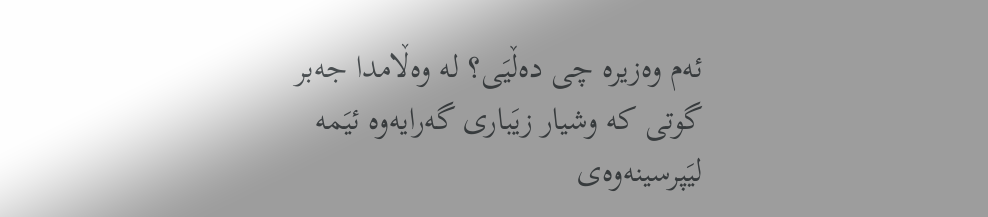ئه‌م وه‌زیره‌ چی ده‌ڵیَی؟ له‌ وه‌ڵامدا جه‌بر گوتی كه‌ وشیار زیَباری گه‌رایه‌وه‌ ئیَمه‌ لیَپرسینه‌وه‌ی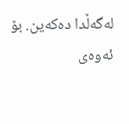له‌گه‌ڵدا ده‌كه‌ین. بۆ ئه‌وه‌ی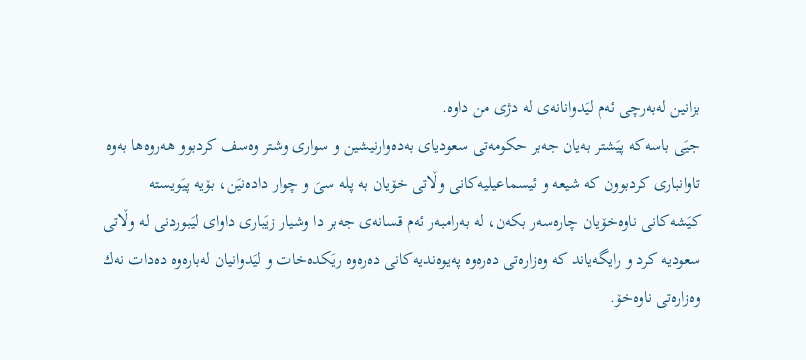بزانین له‌به‌رچی ئه‌م لیَدوانانه‌ی له‌ دژی من داوه‌.
جیَی باسه‌كه‌ پیَشتر به‌یان جه‌بر حكومه‌تی سعودیای به‌ده‌وارنیشین و سواری وشتر وه‌سف كردبوو هه‌روه‌ها به‌وه‌ تاوانباری كردبوون كه‌ شیعه‌ و ئیسماعیلیه‌كانی وڵاتی خۆیان به‌ پله‌ سیَ و چوار داده‌نیَن، بۆیه‌ پیَویسته‌ كیَشه‌كانی ناوه‌خۆیان چاره‌سه‌ر بكه‌ن، له‌ به‌رامبه‌ر ئه‌م قسانه‌ی جه‌بر دا وشیار زیَباری داوای لیَبوردنی له‌ وڵاتی سعودیه‌ كرد و رایگه‌یاند كه‌ وه‌زاره‌تی ده‌ره‌وه‌ په‌یوه‌ندیه‌كانی ده‌ره‌وه‌ ریَكده‌خات و لیَدوانیان له‌باره‌وه‌ ده‌دات نه‌ك وه‌زاره‌تی ناوه‌خۆ.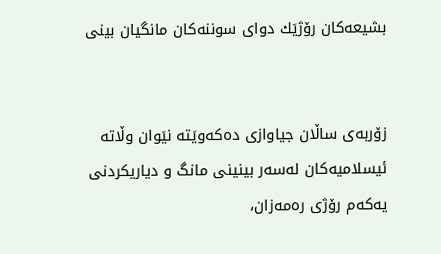بشیعه‌كان رۆژیَك دوای سوننه‌كان مانگیان بینی


زۆربه‌ی ساڵان جیاوازی ده‌كه‌ویَته‌ نیَوان وڵاته‌ ئیسلامیه‌كان له‌سه‌ر بینینی مانگ و دیاریكردنی یه‌كه‌م رۆژی ره‌مه‌زان،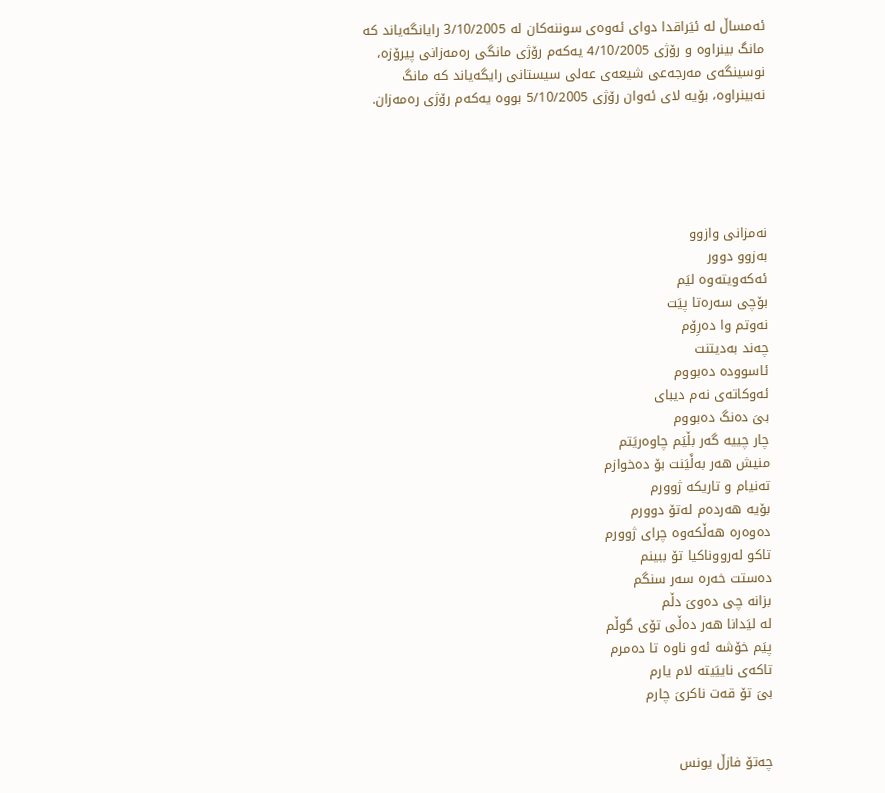ئه‌مساڵ له‌ ئیَراقدا دوای ئه‌وه‌ی سوننه‌كان له‌ 3/10/2005 رایانگه‌یاند كه‌ مانگ بینراوه‌ و رۆژی 4/10/2005 یه‌كه‌م رۆژی مانگی ره‌مه‌زانی پیرۆزه‌، نوسینگه‌ی مه‌رجه‌عی شیعه‌ی عه‌لی سیستانی رایگه‌یاند كه‌ مانگ نه‌بینراوه‌، بۆیه‌ لای ئه‌وان رۆژی 5/10/2005 بووه‌ یه‌كه‌م رۆژی ره‌مه‌زان.





نه‌مزانی وازوو
به‌زوو دوور
ئه‌كه‌ویته‌وه‌ لیَم
بۆچی سه‌ره‌تا پیَت
نه‌وتم وا ده‌رِۆم
چه‌ند به‌دیتنت
ئاسووده‌ ده‌بووم
ئه‌وكاته‌ی نه‌م دیبای
بیَ ده‌نگ ده‌بووم
چار چییه‌ گه‌ر بڵیَم چاوه‌ریَتم
منیش هه‌ر به‌ڵَیَنت بۆ ده‌خوازم
ته‌نیام و تاریكه‌ ژوورم
بۆیه‌ هه‌رده‌م له‌تۆ دوورم
ده‌وه‌ره‌ هه‌ڵكه‌وه‌ چرای ژوورم
تاكو له‌رووناكیا تۆ ببینم
ده‌ستت خه‌ره‌ سه‌ر سنگم
بزانه‌ چی ده‌ویَ دڵم
له‌ لیَدانا هه‌ر ده‌ڵی تۆی گوڵم
پیَم خۆشه‌ ئه‌و ناوه‌ تا ده‌مرم
تاكه‌ی ناییَیته‌ لام یارم
بیَ تۆ قه‌ت ناكریَ چارم


چه‌تۆ فازڵ یونس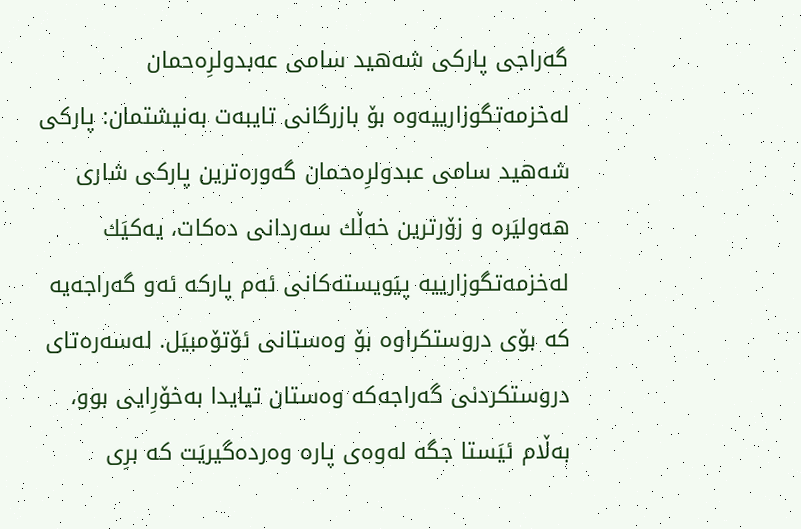گه‌راجی پاركی شه‌هید سامی عه‌بدولرِه‌حمان له‌خزمه‌تگوزارییه‌وه‌ بۆ بازرگانی تایبه‌ت به‌نیشتمان: پاركی شه‌هید سامی عبدولرِه‌حمان گه‌وره‌ترین پاركی شاری هه‌ولیَره‌ و زۆرترین خه‌ڵك سه‌ردانی ده‌كات، یه‌كیَك له‌خزمه‌تگوزارییه‌ پیَویسته‌كانی ئه‌م پاركه‌ ئه‌و گه‌راجه‌یه‌ كه‌ بۆی دروستكراوه‌ بۆ وه‌ستانی ئۆتۆمبیَل. له‌سه‌ره‌تای دروستكردنی گه‌راجه‌كه‌ وه‌ستان تیایدا به‌خۆرِایی بوو، به‌ڵام ئیَستا جگه‌ له‌وه‌ی پاره‌ وه‌رده‌گیریَت كه‌ برِی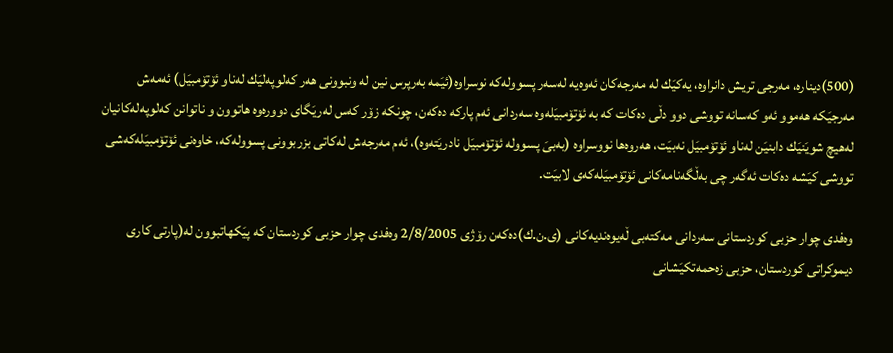(500)دیناره‌، مه‌رجی تریش دانراوه‌، یه‌كیَك له‌ مه‌رجه‌كان ئه‌وه‌یه‌ له‌سه‌ر پسووله‌كه‌ نوسراوه‌(ئیَمه‌ به‌رپرس نین له‌ ونبوونی هه‌ر كه‌لوپه‌لیَك له‌ناو ئۆتۆمبیَل) ئه‌مه‌ش مه‌رجیَكه‌ هه‌موو ئه‌و كه‌سانه‌ تووشی دوو دڵی ده‌كات كه‌ به‌ ئۆتۆمبیَله‌وه‌ سه‌ردانی ئه‌م پاركه‌ ده‌كه‌ن، چونكه‌ زۆر كه‌س له‌ریَگای دووره‌وه‌ هاتوون و ناتوانن كه‌لوپه‌له‌كانیان له‌هیچ شویَنیَك دابنیَن له‌ناو ئۆتۆمبیَل نه‌بیَت، هه‌روه‌ها نووسراوه‌ (به‌بیَ پسووله‌ ئۆتۆمبیَل نادریَته‌وه‌)، ئه‌م مه‌رجه‌ش له‌كاتی بزربوونی پسووله‌كه‌، خاوه‌نی ئۆتۆمبیَله‌كه‌شی تووشی كیَشه‌ ده‌كات ئه‌گه‌ر چی به‌ڵگه‌نامه‌كانی ئۆتۆمبیَله‌كه‌ی لابیَت.

وه‌فدی چوار حزبی كوردستانی سه‌ردانی مه‌كته‌بی ڵه‌یوه‌ندیه‌كانى (ی.ن.ك)ده‌كه‌ن رۆژی 2/8/2005 وه‌فدی چوار حزبی كوردستان كه‌ پیَكهاتبوون له‌(پارتی كاری دیموكراتی كوردستان، حزبی زه‌حمه‌تكیَشانی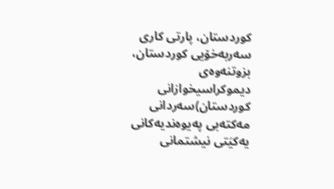كوردستان، پارتی كاری سه‌ربه‌خۆیی كوردستان، بزوتنه‌وه‌ی دیموكراسیخوازانی كوردستان)سه‌ردانی مه‌كته‌بی په‌یوه‌ندیه‌كانی یه‌كیَتی نیشتمانی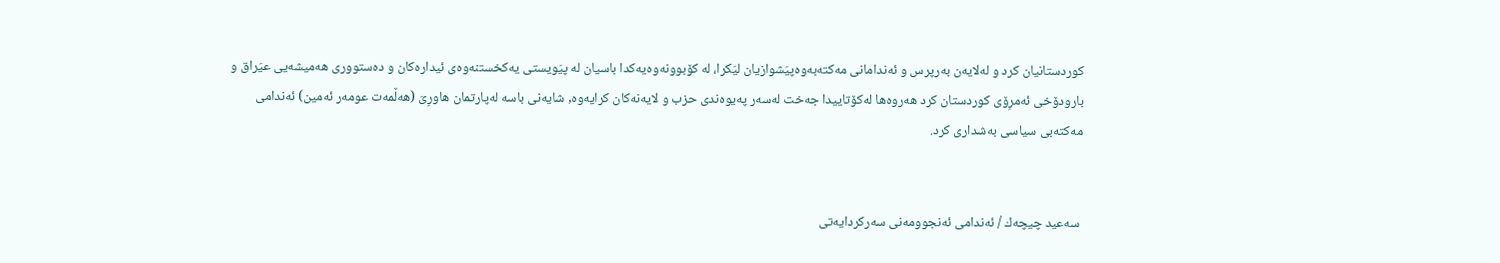كوردستانیان كرد و له‌لایه‌ن به‌رپرس و ئه‌ندامانی مه‌كته‌به‌وه‌پیَشوازیان لیَكرا، له‌ كۆبوونه‌وه‌یه‌كدا باسیان له‌ پیَویستی یه‌كخستنه‌وه‌ى ئیداره‌كان و ده‌ستووری هه‌میشه‌یی عیَراق و بارودۆخی ئه‌مرِۆی كوردستان كرد هه‌روه‌ها له‌كۆتاییدا جه‌خت له‌سه‌ر په‌یوه‌ندی حزب و لایه‌نه‌كان كرایه‌وه‌, شایه‌نى باسه‌ له‌پارتمان هاورِىَ (هه‌ڵمه‌ت عومه‌ر ئه‌مین) ئه‌ندامى مه‌كته‌بى سیاسى به‌شدارى كرد.


 سه‌عید چیچه‌ك / ئه‌ندامی ئه‌نجوومه‌نی سه‌ركردایه‌تی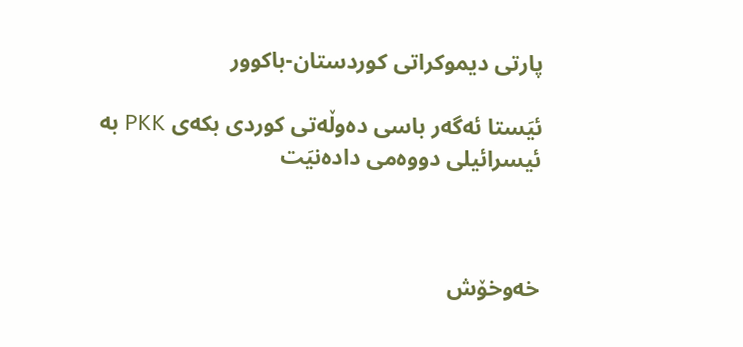پارتی دیموكراتی كوردستان-باكوور

ئیَستا ئه‌گه‌ر باسی ده‌وڵه‌تی كوردی بكه‌ی PKK به‌ ئیسرائیلی دووه‌می داده‌نیَت



خه‌وخۆش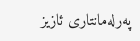په‌رله‌مانتاری ئازیز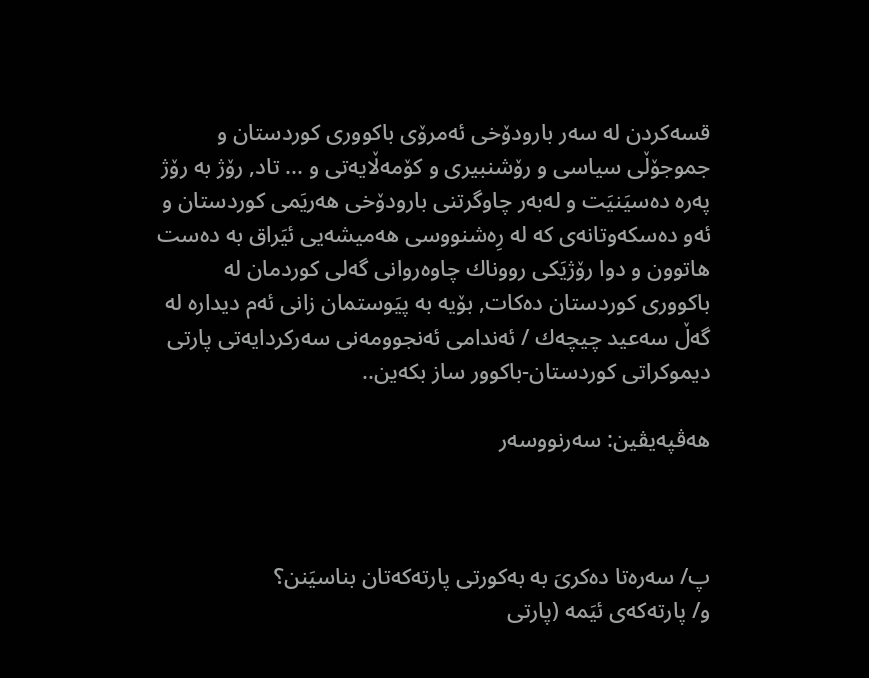قسه‌كردن له‌ سه‌ر بارودۆخی ئه‌مرۆی باكووری كوردستان و جموجۆڵی سیاسی و رۆشنبیری و كۆمه‌ڵایه‌تی و ... تاد, رۆژ به‌ رۆژ په‌ره‌ ده‌سیَنیَت و له‌به‌ر چاوگرتنی بارودۆخی هه‌ریَمی كوردستان و ئه‌و ده‌سكه‌وتانه‌ی كه‌ له‌ رِه‌شنووسی هه‌میشه‌یی ئیَراق به‌ ده‌ست هاتوون و دوا رۆژیَكی رووناك چاوه‌روانی گه‌لی كوردمان له‌ باكووری كوردستان ده‌كات, بۆیه‌ به‌ پیَوستمان زانی ئه‌م دیداره‌ له‌ گه‌ڵ سه‌عید چیچه‌ك / ئه‌ندامی ئه‌نجوومه‌نی سه‌ركردایه‌تی پارتی دیموكراتی كوردستان-باكوور ساز بكه‌ین..

هه‌ڤپه‌یڤین: سه‌رنووسه‌ر



پ/ سه‌ره‌تا ده‌كریَ به‌ به‌كورتی پارته‌كه‌تان بناسیَنن؟
و/ پارته‌كه‌ی ئیَمه‌ (پارتی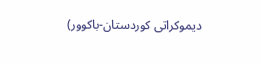دیموكراتی كوردستان-باكوور)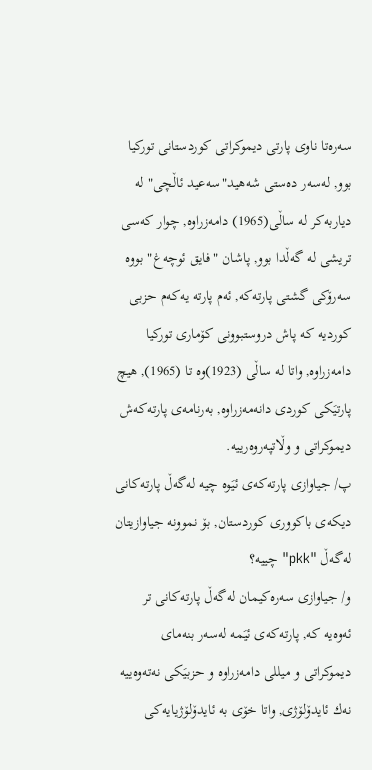سه‌ره‌تا ناوی پارتی دیموكراتی كوردستانی توركیا بوو, له‌سه‌ر ده‌ستی شه‌هید"سه‌عید ئاڵچی" له‌ دیاربه‌كر له‌ ساڵی(1965) دامه‌زراوه‌, چوار كه‌سی تریشی له‌ گه‌ڵدا بوو, پاشان "فایق ئوچه‌غ" بووه‌ سه‌رۆكی گشتی پارته‌كه‌, ئه‌م پارته‌ یه‌كه‌م حزبی كوردیه‌ كه‌ پاش دروستبوونی كۆماری توركیا دامه‌زراوه‌, واتا له‌ ساڵی (1923)وه‌ تا (1965), هیچ پارتیَكی كوردی دانه‌مه‌زراوه‌, به‌رنامه‌ی پارته‌كه‌ش دیموكراتی و وڵاتپه‌روه‌رییه‌.
پ/ جیاوازی پارته‌كه‌ی ئیَوه‌ چیه‌ له‌گه‌ڵ پارته‌كانی دیكه‌ی باكووری كوردستان, بۆ نموونه‌ جیاوازیتان له‌گه‌ڵ "pkk" چییه‌؟
و/ جیاوازی سه‌ره‌كیمان له‌گه‌ڵ پارته‌كانی تر ئه‌وه‌یه‌ كه‌, پارته‌كه‌ی ئیَمه‌ له‌سه‌ر بنه‌مای دیموكراتی و میللی دامه‌زراوه‌ و حزبیَكی نه‌ته‌وه‌ییه‌ نه‌ك ئایدۆلۆژی, واتا خۆی به‌ ئایدۆلۆژیایه‌كی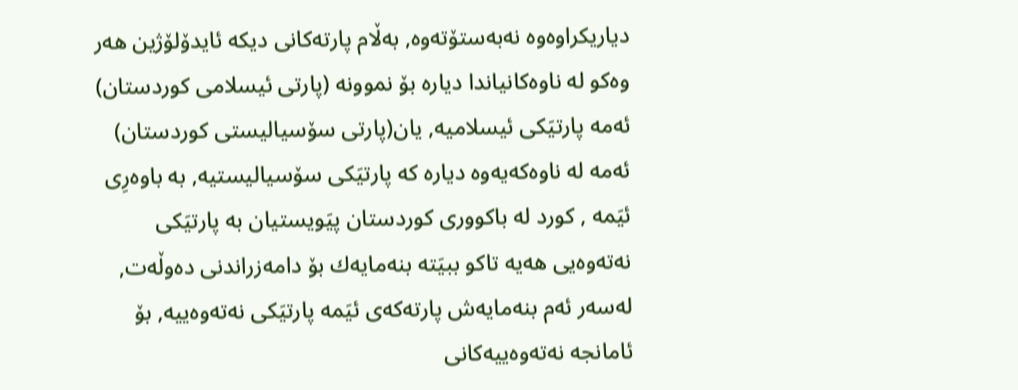دیاریكراوه‌وه‌ نه‌به‌ستۆته‌وه‌, به‌ڵام پارته‌كانی دیكه‌ ئایدۆلۆژین هه‌ر وه‌كو له‌ ناوه‌كانیاندا دیاره‌ بۆ نموونه‌ (پارتی ئیسلامی كوردستان) ئه‌مه‌ پارتیَكی ئیسلامیه‌, یان(پارتی سۆسیالیستی كوردستان) ئه‌مه‌ له‌ ناوه‌كه‌یه‌وه‌ دیاره‌ كه‌ پارتیَكی سۆسیالیستیه‌, به‌ باوه‌رِی ئیَمه‌ , كورد له‌ باكووری كوردستان پیَویستیان به‌ پارتیَكی نه‌ته‌وه‌یی هه‌یه‌ تاكو ببیَته‌ بنه‌مایه‌ك بۆ دامه‌زراندنی ده‌وڵه‌ت, له‌سه‌ر ئه‌م بنه‌مایه‌ش پارته‌كه‌ی ئیَمه‌ پارتیَكی نه‌ته‌وه‌ییه‌, بۆ ئامانجه‌ نه‌ته‌وه‌ییه‌كانی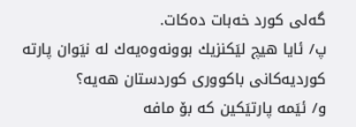گه‌لی كورد خه‌بات ده‌كات.
پ/ ئایا هیچ لیَكنزیك بوونه‌وه‌یه‌ك له‌ نیَوان پارته‌ كوردیه‌كانی باكووری كوردستان هه‌یه‌؟
و/ ئیَمه‌ پارتیَكین كه‌ بۆ مافه‌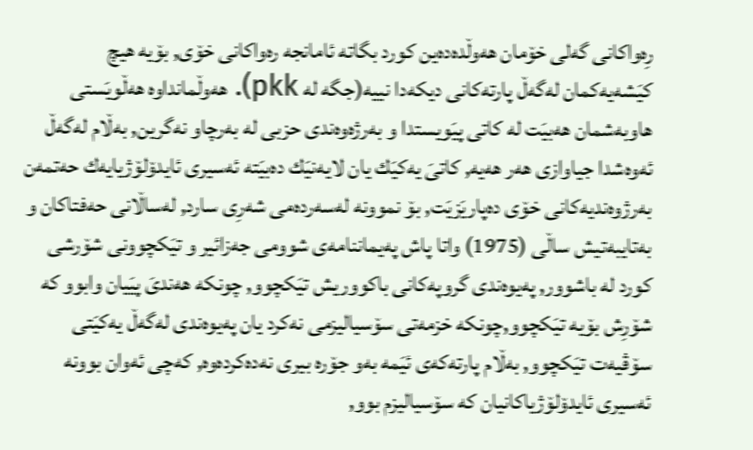رِه‌واكانی گه‌لی خۆمان هه‌وڵده‌ده‌ین كورد بگاته‌ ئامانجه‌ ره‌واكانی خۆی, بۆیه‌ هیچ كیَشه‌یه‌كمان له‌گه‌ڵ پارته‌كانی دیكه‌دا نییه‌(جگه‌ له‌ pkk). هه‌وڵمانداوه‌ هه‌ڵویَستی هاوبه‌شمان هه‌بیَت له‌ كاتی پیَویستدا و به‌رژه‌وه‌ندی حزبی له‌ به‌رچاو نه‌گرین, به‌ڵام له‌گه‌ڵ ئه‌وه‌شدا جیاوازی هه‌ر هه‌یه‌, كاتیَ یه‌كیَك یان لایه‌نیَك ده‌بیَته‌ ئه‌سیری ئایدۆلۆژیایه‌ك حه‌تمه‌ن به‌رژوه‌ندیه‌كانی خۆی ده‌پاریَزیَت, بۆ نموونه‌ له‌سه‌رده‌می شه‌رِی سارد, له‌ساڵانی حه‌فتاكان و به‌تایبه‌تیش ساڵی (1975) واتا پاش په‌یماننامه‌ی شوومی جه‌زائیر و تیَكچوونی شۆرشی كورد له‌ باشوور, په‌یوه‌ندی گروپه‌كانی باكووریش تیَكچوو, چونكه‌ هه‌ندیَ پیَیان وابوو كه‌ شۆرِش بۆیه‌ تیَكچوو,چونكه‌ خزمه‌تی سۆسیالیزمی نه‌كرد یان په‌یوه‌ندی له‌گه‌ڵ یه‌كیَتی سۆڤیه‌ت تیَكچوو, به‌ڵام پارته‌كه‌ی ئیَمه‌ به‌و جۆره‌ بیری نه‌ده‌كرده‌وه‌, كه‌چی ئه‌وان بوونه‌ ئه‌سیری ئایدۆلۆژیاكانیان كه‌ سۆسیالیزم بوو,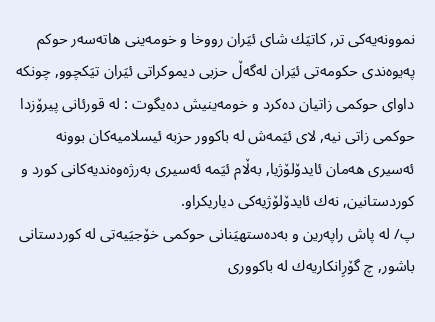نموونه‌یه‌كی تر, كاتیَك شای ئیَران رووخا و خومه‌ینی هاته‌سه‌ر حوكم په‌یوه‌ندی حكومه‌تی ئیَران له‌گه‌ڵ حزبی دیموكراتی ئیَران تیَكچوو, چونكه‌ داوای حوكمی زاتیان ده‌كرد و خومه‌ینیش ده‌یگوت : له‌ قورئانی پیرۆزدا حوكمی زاتی نیه‌, لای ئیَمه‌ش له‌ باكوور حزبه‌ ئیسلامیه‌كان بوونه‌ ئه‌سیری هه‌مان ئایدۆلۆژیا, به‌ڵام ئیَمه‌ ئه‌سیری به‌رژه‌وه‌ندیه‌كانی كورد و كوردستانین, نه‌ك ئایدۆلۆژیه‌كی دیاریكراو.
پ/ له‌ پاش راپه‌رین و به‌ده‌ستهیَنانى حوكمى خۆجیَیه‌تى له‌ كوردستانی باشور, چ گۆرِانكاریه‌ك له‌ باكوورى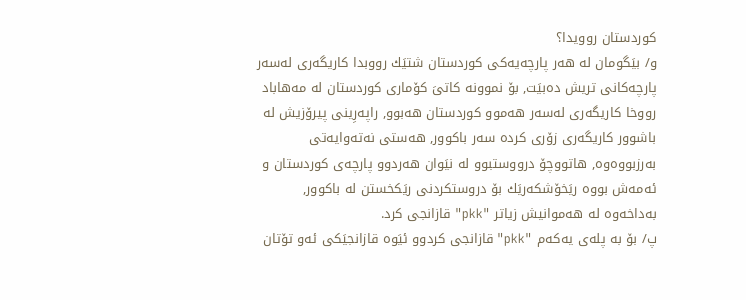كوردستان روویدا؟
و/ بیَگومان له‌ هه‌ر پارچه‌یه‌كی كوردستان شتیَك رووبدا كاریگه‌ری له‌سه‌ر پارچه‌كانى تریش ده‌بیَت, بۆ نموونه‌ كاتیَ كۆماری كوردستان له‌ مه‌هاباد رووخا كاریگه‌ری له‌سه‌ر هه‌موو كوردستان هه‌بوو, راپه‌رِینی پیرۆزیش له‌ باشوور كاریگه‌ری زۆری كرده‌ سه‌ر باكوور, هه‌ستی نه‌ته‌وایه‌تی به‌رزبووه‌وه‌, هاتووچۆ درووستبوو له‌ نیَوان هه‌ردوو پارچه‌ی كوردستان و ئه‌مه‌ش بووه‌ ریَخۆشكه‌ریَك بۆ دروستكردنى ریَكخستن له‌ باكوور, به‌داخه‌وه‌ له‌ هه‌موانیش زیاتر "pkk" قازانجى كرد.
پ/ بۆ به‌ پله‌ی یه‌كه‌م "pkk" قازانجى كردوو ئیَوه‌ قازانجیَكی ئه‌و تۆتان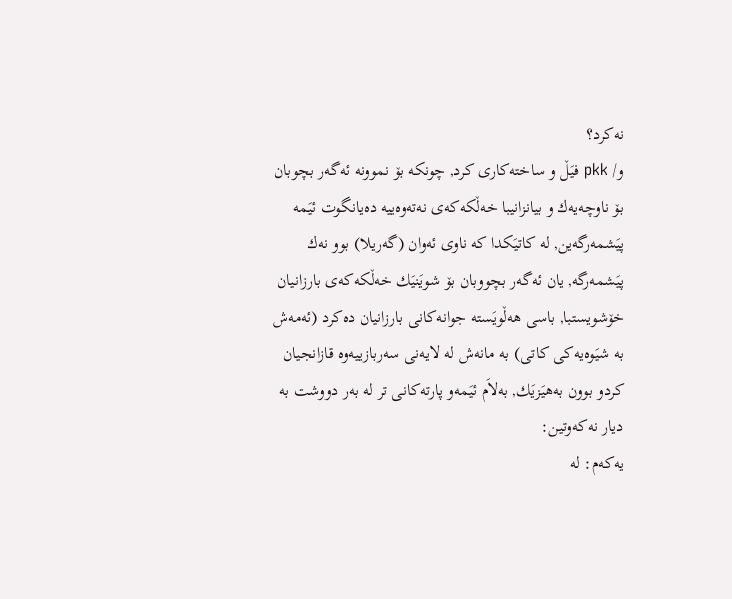نه‌كرد؟
و/ pkk فیَڵ و ساخته‌كاری كرد, چونكه‌ بۆ نموونه‌ ئه‌گه‌ر بچوبان بۆ ناوچه‌یه‌ك و بیانزانیبا خه‌ڵكه‌كه‌ى نه‌ته‌وه‌ییه‌ ده‌یانگوت ئیَمه‌ پیَشمه‌رگه‌ین, له‌ كاتیَكدا كه‌ ناوى ئه‌وان (گه‌ریلا) بوو نه‌ك پیَشمه‌رگه‌, یان ئه‌گه‌ر بچووبان بۆ شویَنیَك خه‌ڵكه‌كه‌ى بارزانیان خۆشویستبا, باسى هه‌ڵویَسته‌ جوانه‌كانى بارزانیان ده‌كرد (ئه‌مه‌ش به‌ شیَوه‌یه‌كى كاتی) به‌ مانه‌ش له‌ لایه‌نى سه‌ربازییه‌وه‌ قازانجیان كردو بوون به‌هیَزیَك, به‌لاَم ئیَمه‌و پارته‌كانى تر له‌ به‌ر دووشت به‌ دیار نه‌كه‌وتین:
یه‌كه‌م: له‌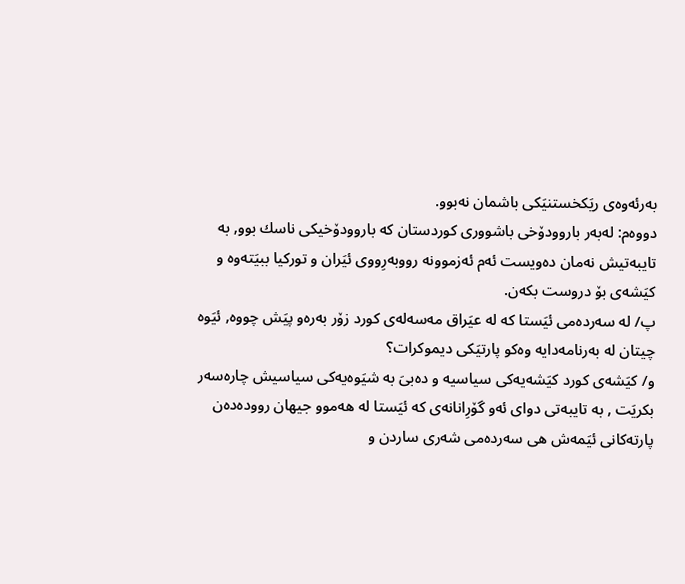به‌رئه‌وه‌ى ریَكخستنیَكى باشمان نه‌بوو.
دووه‌م: له‌به‌ر باروودۆخى باشووری كوردستان كه‌ باروودۆخیكى ناسك بوو, به‌ تایبه‌تیش نه‌مان ده‌ویست ئه‌م ئه‌زموونه‌ رووبه‌رِووى ئیَران و توركیا ببیَته‌وه‌ و كیَشه‌ى بۆ دروست بكه‌ن.
پ/ له‌ سه‌رده‌مى ئیَستا كه‌ له‌ عیَراق مه‌سه‌له‌ى كورد زۆر به‌ره‌و پیَش چووه‌, ئیَوه‌ چیتان له‌ به‌رنامه‌دایه‌ وه‌كو پارتیَكى دیموكرات؟
و/ كیَشه‌ی كورد كیَشه‌یه‌كی سیاسیه‌ و ده‌بیَ به‌ شیَوه‌یه‌كی سیاسیش چاره‌سه‌ر بكریَت , به‌ تایبه‌تی دوای ئه‌و گۆرِانانه‌ی كه‌ ئیَستا له‌ هه‌موو جیهان رووده‌ده‌ن پارته‌كانی ئیَمه‌ش هی سه‌رده‌می شه‌ری ساردن و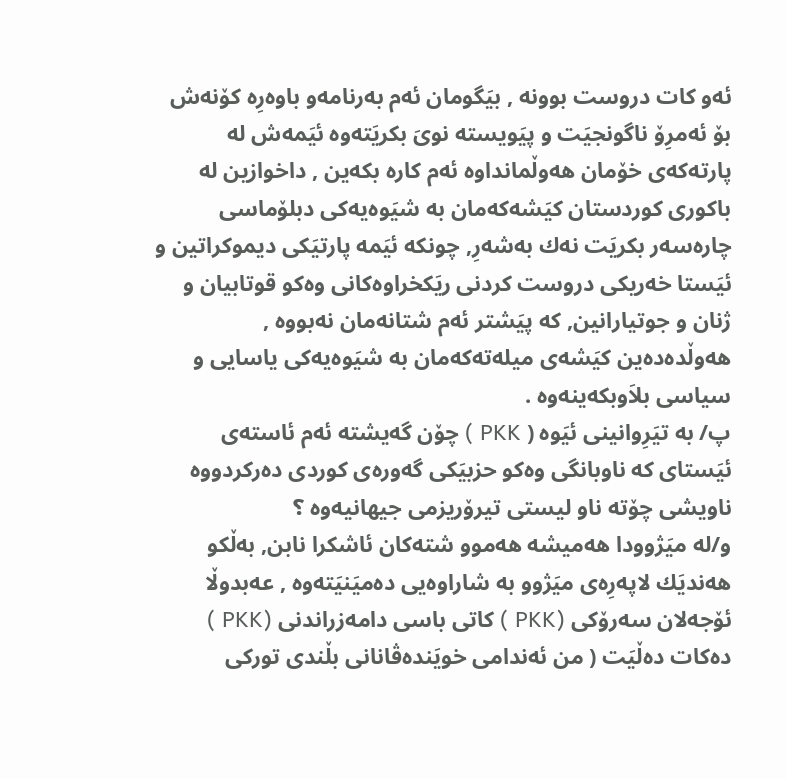ئه‌و كات دروست بوونه‌ , بیَگومان ئه‌م به‌رنامه‌و باوه‌رِه‌ كۆنه‌ش بۆ ئه‌مرِۆ ناگونجیَت و پیَویسته‌ نویَ بكریَته‌وه‌ ئیَمه‌ش له‌ پارته‌كه‌ی خۆمان هه‌وڵمانداوه‌ ئه‌م كاره‌ بكه‌ین , داخوازین له‌ باكوری كوردستان كیَشه‌كه‌مان به‌ شیَوه‌یه‌كی دبلۆماسی چاره‌سه‌ر بكریَت نه‌ك به‌شه‌رِ, چونكه‌ ئیَمه‌ پارتیَكی دیموكراتین و ئیَستا خه‌ریكی دروست كردنی ریَكخراوه‌كانی وه‌كو قوتابیان و ژنان و جوتیارانین, كه‌ پیَشتر ئه‌م شتانه‌مان نه‌بووه‌ , هه‌وڵده‌ده‌ین كیَشه‌ی میله‌ته‌كه‌مان به‌ شیَوه‌یه‌كی یاسایی و سیاسی بلاَوبكه‌ینه‌وه‌ .
پ/ به‌ تیَرِوانینی ئیَوه‌ ( PKK ) چۆن گه‌یشته‌ ئه‌م ئاسته‌ی ئیَستای كه‌ ناوبانگی وه‌كو حزبیَكی گه‌وره‌ی كوردی ده‌ركردووه‌ ناویشی چۆته‌ ناو لیستی تیرۆریزمی جیهانیه‌وه‌ ؟
و/له‌ میَژوودا هه‌میشه‌ هه‌موو شته‌كان ئاشكرا نابن, به‌ڵكو هه‌ندیَك لاپه‌رِه‌ی میَژوو به‌ شاراوه‌یی ده‌میَنیَته‌وه‌ , عه‌بدوڵا ئۆجه‌لان سه‌رۆكی (PKK ) كاتی باسی دامه‌زراندنی (PKK ) ده‌كات ده‌ڵیَت ( من ئه‌ندامی خویَنده‌ڤانانی بڵندی توركی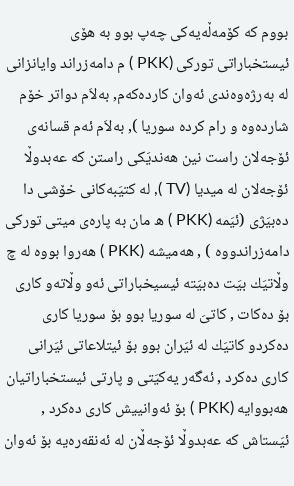بووم كه‌ كۆمه‌ڵه‌یه‌كی چه‌پ بوو به‌ هۆی ئیستخباراتی توركی (PKK ) م دامه‌زراند وایانزانی له‌ به‌رژه‌وه‌ندی ئه‌وان كارده‌كه‌م, به‌لاَم دواتر خۆم شارده‌وه‌ و رام كرده‌ سوریا ), به‌لاَم ئه‌م قسانه‌ی ئۆجه‌لان راست نین هه‌ندیَكی راستن كه‌ عه‌بدوڵا ئۆجه‌لان له‌ میدیا (TV ), له‌ كتیَبه‌كانی خۆشی دا ده‌بیَژی (ئیَمه‌ (PKK ) ه‌ مان به‌ پاره‌ی میتی توركی دامه‌زراندووه‌ ) , هه‌میشه‌ (PKK ) هه‌روا بووه‌ له‌ چ وڵاتیَك بیَت ده‌بیَته‌ ئیسیخباراتی ئه‌و وڵاته‌و كاری بۆ ده‌كات , كاتیَ له‌ سوریا بوو بۆ سوریا كاری ده‌كردو كاتیَك له‌ ئیَران بوو بۆ ئیتلاعاتی ئیَرانی كاری ده‌كرد , ئه‌گه‌ر یه‌كیَتی و پارتی ئیستخباراتیان هه‌بووایه‌ (PKK ) بۆ ئه‌وانییش كاری ده‌كرد , ئیَستاش كه‌ عه‌بدوڵا ئۆجه‌ڵان له‌ ئه‌نقه‌ره‌یه‌ بۆ ئه‌وان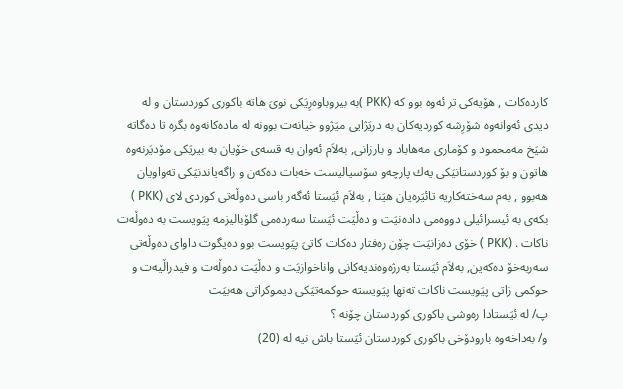كارده‌كات , هۆیه‌كی تر ئه‌وه‌ بوو كه‌ (PKK )به‌ بیروباوه‌رِیَكی نویَ هاته‌ باكوری كوردستان و له‌ دیدی ئه‌وانه‌وه‌ شۆرِشه‌ كوردیه‌كان به‌ دریَژایی میَژوو خیانه‌ت بوونه‌ له‌ ماده‌كانه‌وه‌ بگره‌ تا ده‌گاته‌ شیَخ مه‌محمود و كۆماری مه‌هاباد و بارزانی, به‌لاَم ئه‌وان به‌ قسه‌ی خۆیان به‌ بیریَكی مۆدیَرنه‌وه‌ هاتون و بۆ كوردستانیَكی یه‌ك پارچه‌و سۆسیالیست خه‌بات ده‌كه‌ن و راگه‌یاندنیَكی ته‌واویان هه‌بوو , به‌م سه‌خته‌كاریه‌ تائیَره‌یان هیَنا , به‌لاَم ئیَستا ئه‌گه‌ر باسی ده‌وڵه‌تی كوردی لای (PKK ) بكه‌ی به‌ ئیسرائیلی دووه‌می داده‌نیَت و ده‌ڵیَت ئیَستا سه‌رده‌می گلۆبالیزمه‌ پیَویست به‌ ده‌وڵه‌ت ناكات . (PKK ) خۆی ده‌زانیَت چۆن ره‌فتار ده‌كات كاتیَ پیَویست بوو ده‌یگوت داوای ده‌وڵه‌تی سه‌ربه‌خۆ ده‌كه‌ین, به‌لاَم ئیَستا به‌رژه‌وه‌ندیه‌كانی واناخوازیَت و ده‌ڵیَت ده‌وڵه‌ت و فیدراڵیه‌ت و حوكمی زاتی پیَویست ناكات ته‌نها پیَویسته‌ حوكمه‌تیَكی دیموكراتی هه‌بیَت
پ/ له‌ ئیَستادا ره‌وشی باكوری كوردستان چۆنه‌ ؟
و/ به‌داخه‌وه‌ بارودۆخی باكوری كوردستان ئیَستا باش نیه‌ له‌ (20)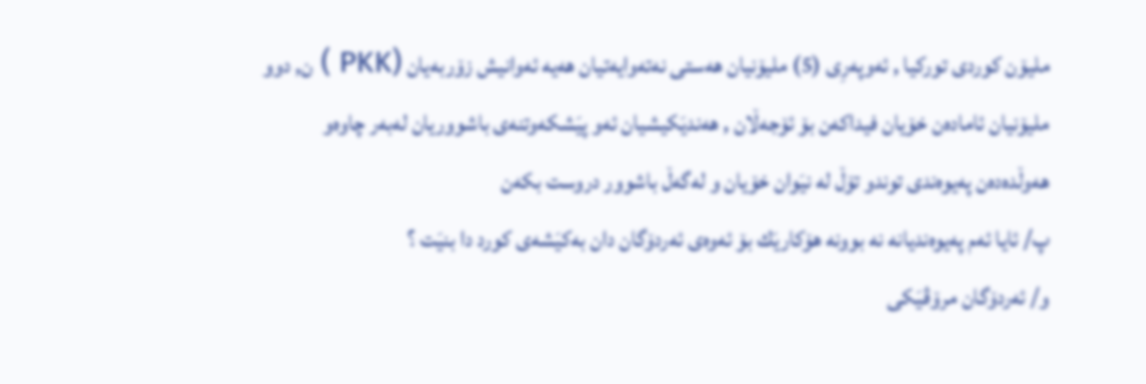ملیۆن كوردی توركیا , ئه‌وپه‌رِی (5) ملیۆنیان هه‌ستی نه‌ته‌وایه‌تیان هه‌یه‌ ئه‌وانیش زۆربه‌یان (PKK ) ن, دوو ملیۆنیان ئاماده‌ن خۆیان فیداكه‌ن بۆ ئۆجه‌ڵان , هه‌ندیَكیشیان ئه‌و پیَشكه‌وتنه‌ی باشووریان له‌به‌ر چاوه‌و هه‌وڵده‌ده‌ن په‌یوه‌ندی توندو تۆڵ له‌ نیَوان خۆیان و له‌گه‌ڵ باشوور دروست بكه‌ن
پ/ ئایا ئه‌م په‌یوه‌ندیانه‌ نه‌ بوونه‌ هۆكاریَك بۆ ئه‌وه‌ی ئه‌ردۆگان دان به‌كیَشه‌ی كورد دا بنیَت ؟
و/ ئه‌ردۆگان مرۆڤیَكی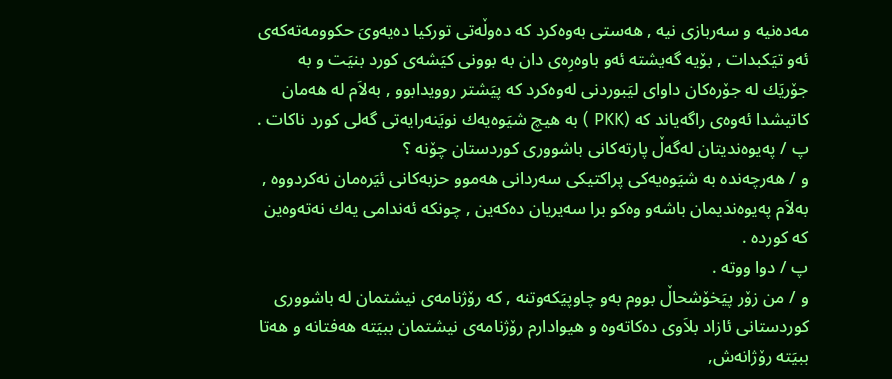مه‌ده‌نیه‌ و سه‌ربازی نیه‌ , هه‌ستی به‌وه‌كرد كه‌ ده‌وڵه‌تی توركیا ده‌یه‌ویَ حكوومه‌ته‌كه‌ی ئه‌و تیَكبدات , بۆیه‌ گه‌یشته‌ ئه‌و باوه‌رِه‌ی دان به‌ بوونی كیَشه‌ی كورد بنیَت و به‌ جۆریَك له‌ جۆره‌كان داوای لیَبوردنی له‌وه‌كرد كه‌ پیَشتر روویدابوو , به‌لاَم له‌ هه‌مان كاتیشدا ئه‌وه‌ی راگه‌یاند كه‌ (PKK ) به‌ هیچ شیَوه‌یه‌ك نویَنه‌رایه‌تی گه‌لی كورد ناكات .
پ / په‌یوه‌ندیتان له‌گه‌ڵ پارته‌كانی باشووری كوردستان چۆنه‌ ؟
و / هه‌رچه‌نده‌ به‌ شیَوه‌یه‌كی پراكتیكی سه‌ردانی هه‌موو حزبه‌كانی ئیَره‌مان نه‌كردووه‌ , به‌لاَم په‌یوه‌ندیمان باشه‌و وه‌كو برا سه‌یریان ده‌كه‌ین , چونكه‌ ئه‌ندامی یه‌ك نه‌ته‌وه‌ین كه‌ كورده‌ .
پ / دوا ووته‌ .
و / من زۆر پیَخۆشحاڵ بووم به‌و چاوپیَكه‌وتنه‌ , كه‌ رۆژنامه‌ی نیشتمان له‌ باشووری كوردستانی ئازاد بلاَوی ده‌كاته‌وه‌ و هیوادارم رۆژنامه‌ی نیشتمان ببیَته‌ هه‌فتانه‌ و هه‌تا ببیَته‌ رۆژانه‌ش,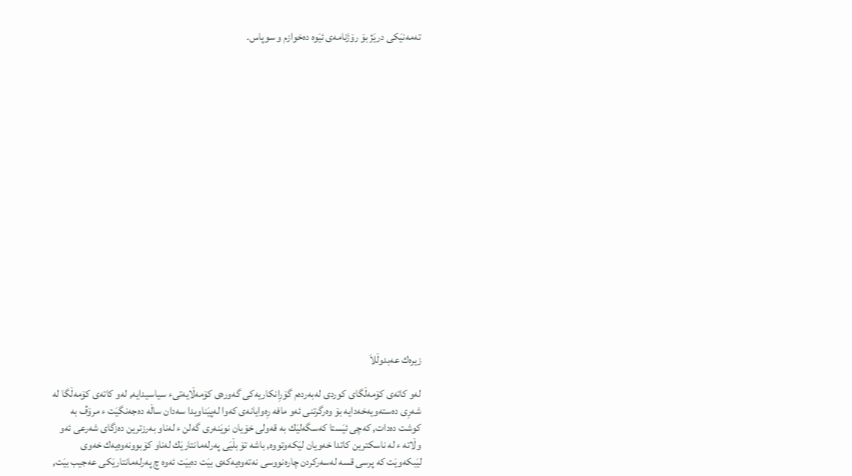ته‌مه‌نیَكی دریَژ بۆ رۆژنامه‌ی ئیَوه‌ ده‌خوازم و سوپاس.


















زیره‌ك عه‌بدوڵلاَ

له‌و كاته‌ی كۆمه‌ڵگای كوردی له‌به‌رده‌م گۆرِانكاریه‌كی گه‌وره‌ی كۆمه‌ڵایه‌تیء سیاسیدایه‌, له‌و كاته‌ی كۆمه‌ڵگا له‌ شه‌رِی ده‌سته‌ویه‌خه‌دایه‌ بۆ وه‌رگرتنی ئه‌و مافه‌ رِه‌وایانه‌ی كه‌وا له‌پیَناویدا سه‌دان ساڵه‌ ده‌جه‌نگیَت ء مرۆڤ به‌ كوشت ده‌دات, كه‌چی ئیَستا كه‌سگه‌لیَك به‌ قه‌ولی خۆیان نویَنه‌ری گه‌لن ء له‌ناو به‌رزترین ده‌زگای شه‌رعی ئه‌و وڵاته‌ ء له‌ ناسكترین كاتدا خه‌ویان لیَكه‌وتووه‌, باشه‌ تۆ بڵیَی په‌رله‌مانتاریَك له‌ناو كۆبوونه‌وه‌یه‌ك خه‌وی لیَبكه‌ویَت كه‌ پرسی قسه‌ له‌سه‌ركردن چاره‌نووسی نه‌ته‌وه‌یه‌كه‌ی بیَت ده‌بیَت ئه‌وه‌ چ په‌رله‌مانتاریَكی عه‌جیب بیَت,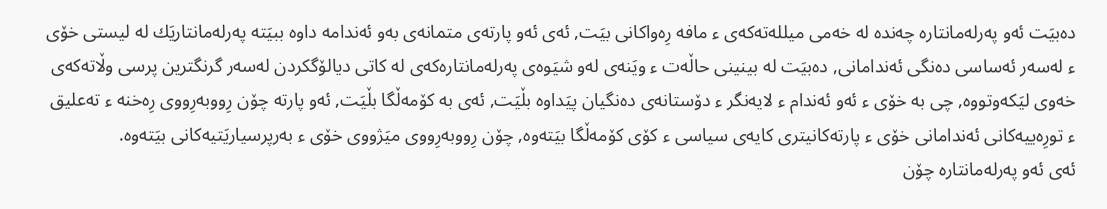ده‌بیَت ئه‌و په‌رله‌مانتاره‌ چه‌نده‌ له‌ خه‌می میلله‌ته‌كه‌ی ء مافه‌ رِه‌واكانی بیَت, ئه‌ی ئه‌و پارته‌ی متمانه‌ی به‌و ئه‌ندامه‌ داوه‌ ببیَته‌ په‌رله‌مانتاریَك له‌ لیستی خۆی ء له‌سه‌ر ئه‌ساسی ده‌نگی ئه‌ندامانی, ده‌بیَت له‌ بینینی حاڵه‌ت ء ویَنه‌ی له‌و شیَوه‌ی په‌رله‌مانتاره‌كه‌ی له‌ كاتی دیالۆگكردن له‌سه‌ر گرنگترین پرسی وڵاته‌كه‌ی خه‌وی لیَكه‌وتووه‌, چی به‌ خۆی ء ئه‌و ئه‌ندام ء لایه‌نگر ء دۆستانه‌ی ده‌نگیان پیَداوه‌ بڵیَت, ئه‌ی به‌ كۆمه‌ڵگا بڵیَت, ئه‌و پارته‌ چۆن رِووبه‌رِووی رِه‌خنه‌ ء ته‌علیق ء تورِه‌ییه‌كانی ئه‌ندامانی خۆی ء پارته‌كانیتری كایه‌ی سیاسی ء كۆی كۆمه‌ڵگا بیَته‌وه‌, چۆن رِووبه‌رِووی میَژووی خۆی ء به‌رپرسیاریَتیه‌كانی بیَته‌وه‌.
ئه‌ی ئه‌و په‌رله‌مانتاره‌ چۆن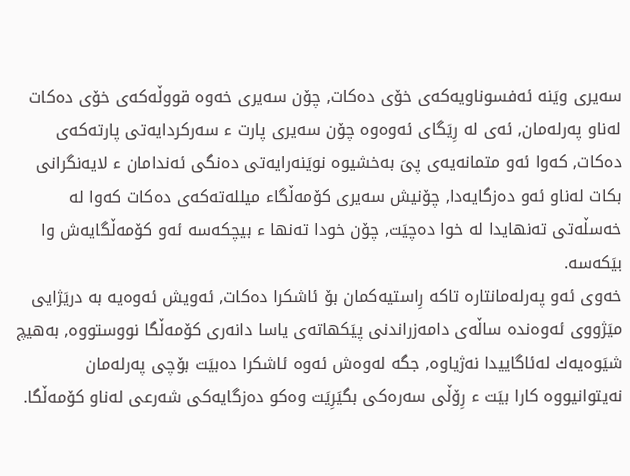سه‌یری ویَنه‌ ئه‌فسوناویه‌كه‌ی خۆی ده‌كات, چۆن سه‌یری خه‌وه‌ قووڵه‌كه‌ی خۆی ده‌كات له‌ناو په‌رله‌مان, ئه‌ی له‌ رِیَگای ئه‌وه‌وه‌ چۆن سه‌یری پارت ء سه‌ركردایه‌تی پارته‌كه‌ی ده‌كات, كه‌وا ئه‌و متمانه‌یه‌ی پیَ به‌خشیوه‌ نویَنه‌رایه‌تی ده‌نگی ئه‌ندامان ء لایه‌نگرانی بكات له‌ناو ئه‌و ده‌زگایه‌دا, چۆنیش سه‌یری كۆمه‌ڵگاء میلله‌ته‌كه‌ی ده‌كات كه‌وا له‌ خه‌سڵه‌تی ته‌نهایدا له‌ خوا ده‌چیَت, چۆن خودا ته‌نها ء بیچكه‌سه‌ ئه‌و كۆمه‌ڵگایه‌ش وا بیَكه‌سه‌.
خه‌وی ئه‌و په‌رله‌مانتاره‌ تاكه‌ رِاستیه‌كمان بۆ ئاشكرا ده‌كات, ئه‌ویش ئه‌وه‌یه‌ به‌ دریَژایی میَژووی ئه‌وه‌نده‌ ساڵه‌ی دامه‌زراندنی پیَكهاته‌ی یاسا دانه‌ری كۆمه‌ڵگا نووستووه‌, به‌هیچ شیَوه‌یه‌ك له‌ئاگاییدا نه‌ژیاوه‌, جگه‌ له‌وه‌ش ئه‌وه‌ ئاشكرا ده‌بیَت بۆچی په‌رله‌مان نه‌یتوانیووه‌ كارا بیَت ء رِۆڵی سه‌ره‌كی بگیَرِیَت وه‌كو ده‌زگایه‌كی شه‌رعی له‌ناو كۆمه‌ڵگا.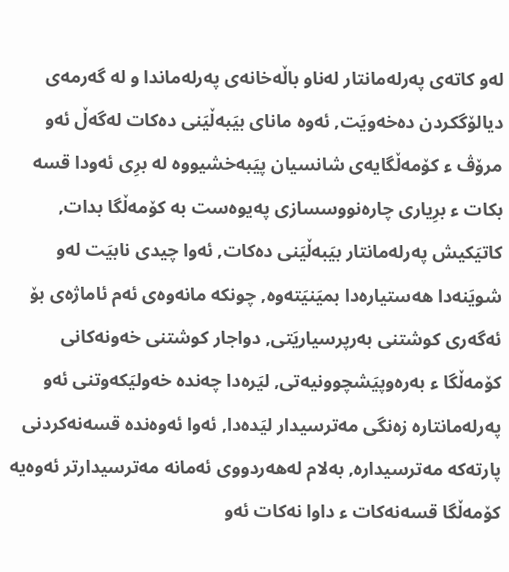له‌و كاته‌ی په‌رله‌مانتار له‌ناو باڵه‌خانه‌ی په‌رله‌ماندا و له‌ گه‌رمه‌ی دیالۆگكردن ده‌خه‌ویَت, ئه‌وه‌ مانای بیَبه‌ڵیَنی ده‌كات له‌گه‌ڵ ئه‌و مرۆڤ ء كۆمه‌ڵگایه‌ی شانسیان پیَبه‌خشیووه‌ له‌ برِی ئه‌ودا قسه‌ بكات ء برِیاری چاره‌نووسسازی په‌یوه‌ست به‌ كۆمه‌ڵگا بدات, كاتیَكیش په‌رله‌مانتار بیَبه‌ڵیَنی ده‌كات, ئه‌وا چیدی نابیَت له‌و شویَنه‌دا هه‌ستیاره‌دا بمیَنیَته‌وه‌, چونكه‌ مانه‌وه‌ی ئه‌م ئاماژه‌ی بۆ ئه‌گه‌ری كوشتنی به‌رپرسیاریَتی, دواجار كوشتنی خه‌ونه‌كانی كۆمه‌ڵگا ء به‌ره‌وپیَشچوونیه‌تی, لیَره‌دا چه‌نده‌ خه‌ولیَكه‌وتنی ئه‌و په‌رله‌مانتاره‌ زه‌نگی مه‌ترسیدار لیَده‌دا, ئه‌وا ئه‌وه‌نده‌ قسه‌نه‌كردنی پارته‌كه‌ مه‌ترسیداره‌, به‌لام له‌هه‌ردووی ئه‌مانه‌ مه‌ترسیدارتر ئه‌وه‌یه‌ كۆمه‌ڵگا قسه‌نه‌كات ء داوا نه‌كات ئه‌و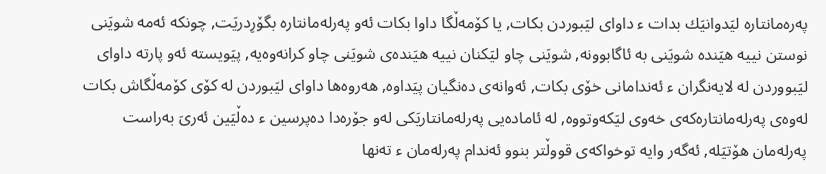په‌ره‌مانتاره‌ لیَدوانیَك بدات ء داوای لیَبوردن بكات, یا كۆمه‌ڵگا داوا بكات ئه‌و په‌رله‌مانتاره‌ بگۆرِدریَت, چونكه‌ ئه‌مه‌ شویَنی نوستن نییه‌ هیَنده‌ شویَنی به‌ ئاگابوونه‌, شویَنی چاو لیَكنان نییه‌ هیَنده‌ی شویَنی چاو كرانه‌وه‌یه‌, پیَویسته‌ ئه‌و پارته‌ داوای لیَبووردن له‌ لایه‌نگران ء ئه‌ندامانی خۆی بكات, ئه‌وانه‌ی ده‌نگیان پیَداوه‌, هه‌روه‌ها داوای لیَبوردن له‌ كۆی كۆمه‌ڵگاش بكات له‌وه‌ی په‌رله‌مانتاره‌كه‌ی خه‌وی لیَكه‌وتووه‌, له‌ ئاماده‌یی په‌رله‌مانتاریَكی له‌و جۆره‌دا ده‌پرسین ء ده‌ڵیَین ئه‌ریَ به‌راست په‌رله‌مان هۆتیَله‌, ئه‌گه‌ر وایه‌ توخواكه‌ی قووڵتر بنوو ئه‌ندام په‌رله‌مان ء ته‌نها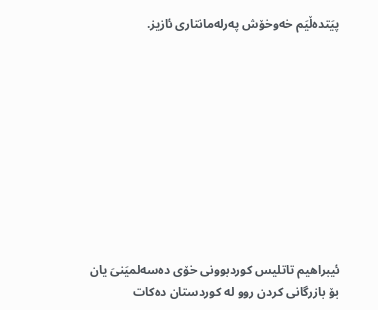پیَتده‌ڵیَم خه‌وخۆش په‌رله‌مانتاری ئازیز.










ئیبراهیم تاتلیس كوردبوونی خۆی ده‌سه‌لمیَنیَ یان
بۆ بازرگانی كردن روو له‌ كوردستان ده‌كات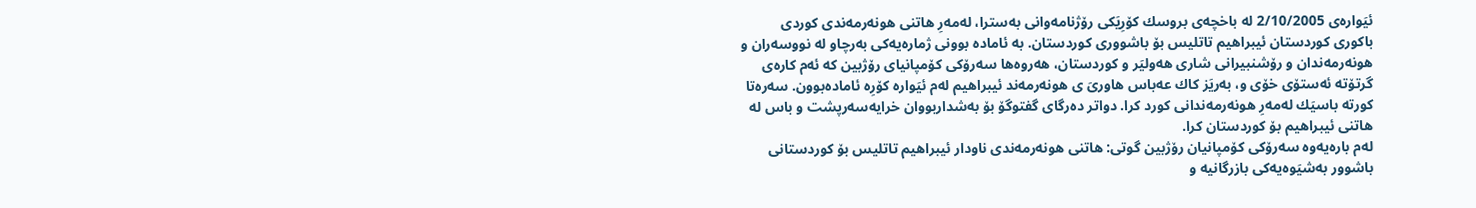ئیَواره‌ی 2/10/2005 له‌ باخچه‌ی بروسك كۆرِیَكی رۆژنامه‌وانی به‌سترا، له‌مه‌رِ هاتنی هونه‌رمه‌ندی كوردی باكوری كوردستان ئیبراهیم تاتلیس بۆ باشووری كوردستان. به‌ ئاماده‌ بوونی ژماره‌یه‌كی به‌رچاو له‌ نووسه‌ران و هونه‌رمه‌ندان و رۆشنبیرانی شاری هه‌ولیَر و كوردستان، هه‌روه‌ها سه‌رۆكی كۆمپانیای رۆژبین كه‌ ئه‌م كاره‌ی گرتۆته‌ ئه‌ستۆی خۆی و، به‌ریَز كاك عه‌باس هاوریَ ی هونه‌رمه‌ند ئیبراهیم له‌م ئیَواره‌ كۆرِه‌ ئاماده‌بوون. سه‌ره‌تا كورته‌ باسیَك له‌مه‌رِ هونه‌رمه‌ندانی كورد كرا. دواتر ده‌رگای گفتوگۆ بۆ به‌شداربووان خرایه‌سه‌رپشت و باس له‌ هاتنی ئیبراهیم بۆ كوردستان كرا.
له‌م باره‌یه‌وه‌ سه‌رۆكی كۆمپانیان رۆژبین گوتی: هاتنی هونه‌رمه‌ندی ناودار ئیبراهیم تاتلیس بۆ كوردستانی باشوور به‌شیَوه‌یه‌كی بازرگانیه‌ و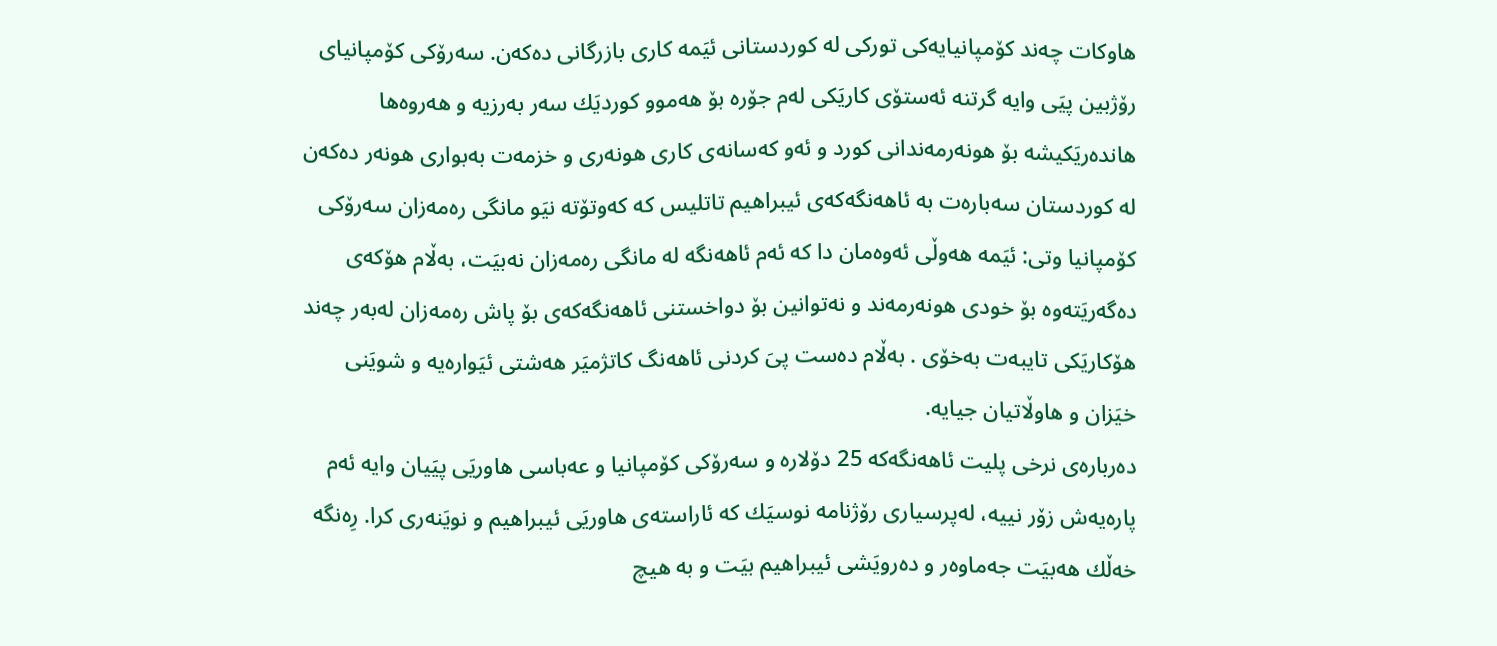هاوكات چه‌ند كۆمپانیایه‌كی توركی له‌ كوردستانی ئیَمه‌ كاری بازرگانی ده‌كه‌ن. سه‌رۆكی كۆمپانیای رۆژبین پیَی وایه‌ گرتنه‌ ئه‌ستۆی كاریَكی له‌م جۆره‌ بۆ هه‌موو كوردیَك سه‌ر به‌رزیه‌ و هه‌روه‌ها هانده‌ریَكیشه‌ بۆ هونه‌رمه‌ندانی كورد و ئه‌و كه‌سانه‌ی كاری هونه‌ری و خزمه‌ت به‌بواری هونه‌ر ده‌كه‌ن له‌ كوردستان سه‌باره‌ت به‌ ئاهه‌نگه‌كه‌ی ئیبراهیم تاتلیس كه‌ كه‌وتۆته‌ نیَو مانگی ره‌مه‌زان سه‌رۆكی كۆمپانیا وتی: ئیَمه‌ هه‌وڵی ئه‌وه‌مان دا كه‌ ئه‌م ئاهه‌نگه‌ له‌ مانگی ره‌مه‌زان نه‌بیَت، به‌ڵام هۆكه‌ی ده‌گه‌ریَته‌وه‌ بۆ خودی هونه‌رمه‌ند و نه‌توانین بۆ دواخستنی ئاهه‌نگه‌كه‌ی بۆ پاش ره‌مه‌زان له‌به‌ر چه‌ند هۆكاریَكی تایبه‌ت به‌خۆی . به‌ڵام ده‌ست پیَ كردنی ئاهه‌نگ كاتژمیَر هه‌شتی ئیَواره‌یه‌ و شویَنی خیَزان و هاوڵاتیان جیایه‌.
ده‌رباره‌ی نرخی پلیت ئاهه‌نگه‌كه‌ 25 دۆلاره‌ و سه‌رۆكی كۆمپانیا و عه‌باسی هاوریَی پیَیان وایه‌ ئه‌م پاره‌یه‌ش زۆر نییه‌، له‌پرسیاری رۆژنامه‌ نوسیَك كه‌ ئاراسته‌ی هاوریَی ئیبراهیم و نویَنه‌ری كرا. رِه‌نگه‌ خه‌ڵك هه‌بیَت جه‌ماوه‌ر و ده‌رویَشی ئیبراهیم بیَت و به‌ هیچ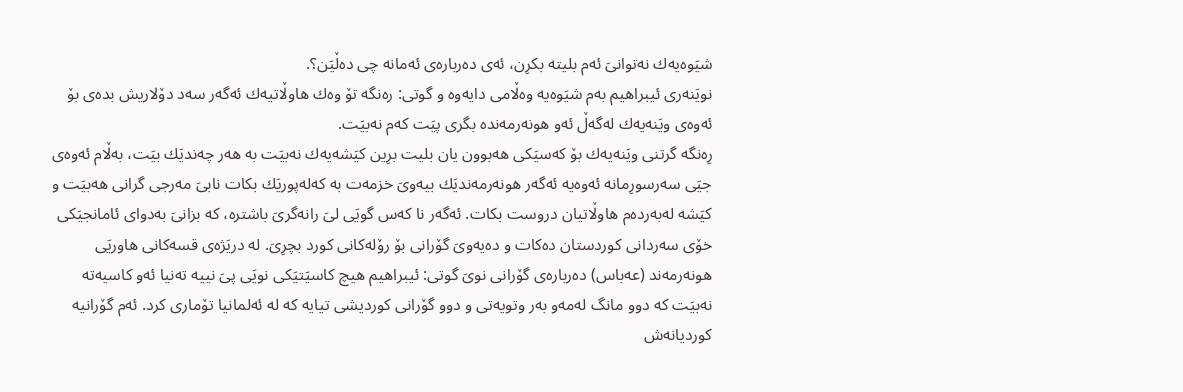شیَوه‌یه‌ك نه‌توانیَ ئه‌م بلیته‌ بكرِن، ئه‌ی ده‌رباره‌ی ئه‌مانه‌ چی ده‌ڵیَن؟.
نویَنه‌ری ئیبراهیم به‌م شیَوه‌یه‌ وه‌ڵامی دایه‌وه‌ و گوتی: ره‌نگه‌ تۆ وه‌ك هاوڵاتیه‌ك ئه‌گه‌ر سه‌د دۆلاریش بده‌ی بۆ ئه‌وه‌ی ویَنه‌یه‌ك له‌گه‌ڵ ئه‌و هونه‌رمه‌نده‌ بگری پیَت كه‌م نه‌بیَت.
رِه‌نگه‌ گرتنی ویَنه‌یه‌ك بۆ كه‌سیَكی هه‌بوون یان بلیت برِین كیَشه‌یه‌ك نه‌بیَت به‌ هه‌ر چه‌ندیَك بیَت، به‌ڵام ئه‌وه‌ی جیَی سه‌رسورِمانه‌ ئه‌وه‌یه‌ ئه‌گه‌ر هونه‌رمه‌ندیَك بیه‌ویَ خزمه‌ت به‌ كه‌له‌پوریَك بكات نابیَ مه‌رجی گرانی هه‌بیَت و كیَشه‌ له‌به‌رده‌م هاوڵاتیان دروست بكات. ئه‌گه‌ر نا كه‌س گویَی لیَ رانه‌گریَ باشتره‌، كه‌ بزانیَ به‌دوای ئامانجیَكی خۆی سه‌ردانی كوردستان ده‌كات و ده‌یه‌ویَ گۆرانی بۆ رۆله‌كانی كورد بچرِیَ. له‌ دریَژه‌ی قسه‌كانی هاوریَی هونه‌رمه‌ند (عه‌باس) ده‌رباره‌ی گۆرانی نویَ گوتی: ئیبراهیم هیچ كاسیَتیَكی نویَی پیَ نییه‌ ته‌نیا ئه‌و كاسیه‌ته‌ نه‌بیَت كه‌ دوو مانگ له‌مه‌و به‌ر وتویه‌تی و دوو گۆرانی كوردیشی تیایه‌ كه‌ له‌ ئه‌لمانیا تۆماری كرد. ئه‌م گۆرانیه‌ كوردیانه‌ش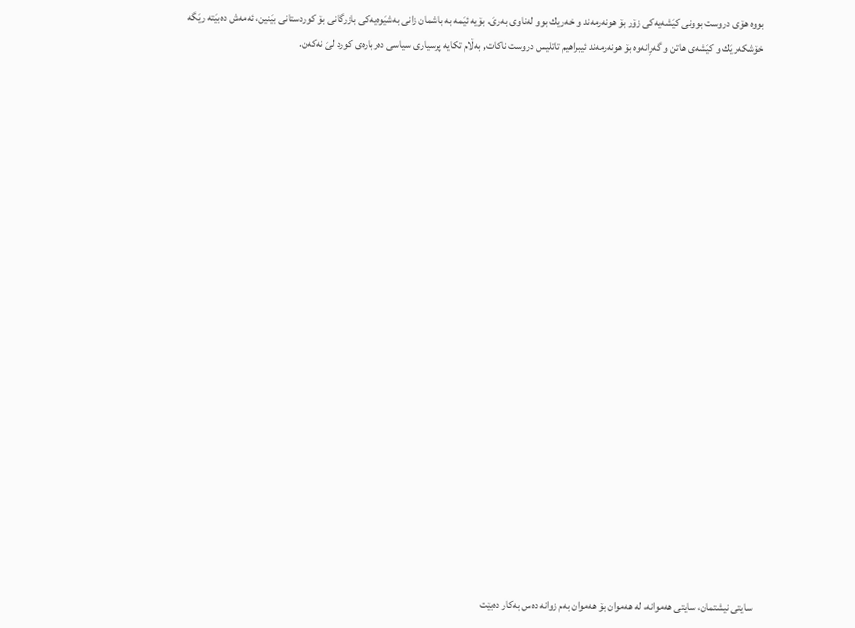بووه‌ هۆی دروست بوونی كیَشه‌یه‌كی زۆر بۆ هونه‌رمه‌ند و خه‌ریك بوو له‌ناوی به‌ریَ. بۆیه‌ ئیَمه‌ به‌ باشمان زانی به‌شیَوه‌یه‌كی بازرگانی بۆ كوردستانی بیَنین، ئه‌مه‌ش ده‌بیَته‌ ریَگه‌ خۆشكه‌ریَك و كیَشه‌ی هاتن و گه‌رِانه‌وه‌ بۆ هونه‌رمه‌ند ئیبراهیم تاتلیس دروست ناكات, به‌ڵام تكایه‌ پرسیاری سیاسی ده‌رباره‌ی كورد لیَ نه‌كه‌ن.





















  سایتی نیشتمان، سایتی هه‌موانه‌، له‌ هه‌موان بۆ هه‌موان به‌م زوانه‌ ده‌س به‌کار ده‌بێت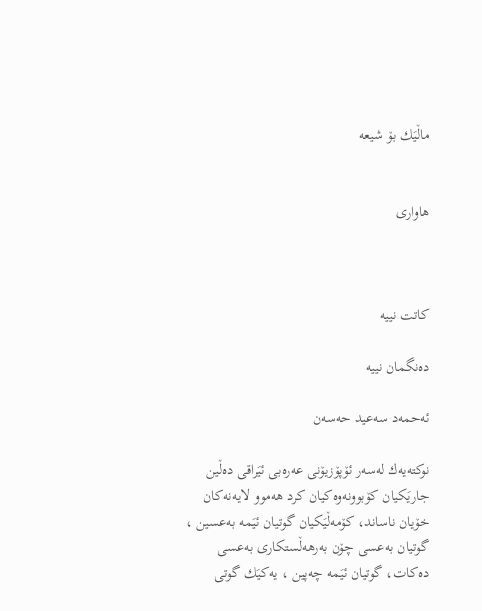ماڵیَك بۆ شیعه‌


هاواری



كاتت نییه‌

ده‌نگمان نییه

ئه‌حمه‌د سه‌عید حه‌سه‌ن

نوكته‌یه‌ك له‌سه‌ر ئۆپۆزیۆنی عه‌ره‌بی ئیَراقی ده‌ڵین جاریَكیان كۆبوونه‌وه‌كیان كرد هه‌موو لایه‌نه‌كان خۆیان ناساند، كۆمه‌ڵیَكیان گوتیان ئیَمه‌ به‌عسین ، گوتیان به‌عسی چۆن به‌رهه‌ڵستكاری به‌عسی ده‌كات، گوتیان ئیَمه‌ چه‌پین ، یه‌كیَك گوتی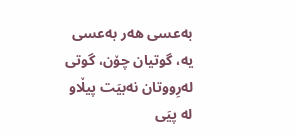به‌عسی هه‌ر به‌عسی یه‌، گوتیان چۆن، گوتی له‌رِووتان نه‌بیَت پیڵاو له‌ پیَی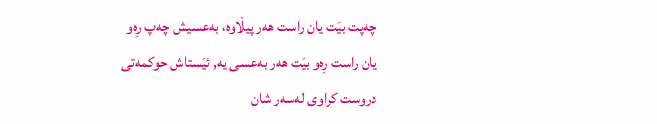چه‌پت بیَت یان راست هه‌ر پیڵاوه‌، به‌عسیش چه‌پ رِه‌و یان راست رِه‌و بیَت هه‌ر به‌عسی یه‌, ئیَستاش حوكمه‌تی دروست كراوی له‌سه‌ر شان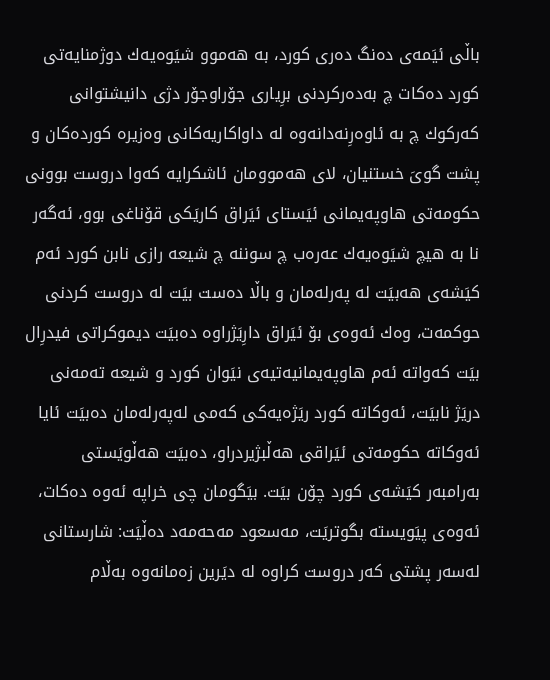باڵی ئیَمه‌ی ده‌نگ ده‌ری كورد، به‌ هه‌موو شیَوه‌یه‌ك دوژمنایه‌تی كورد ده‌كات چ به‌ده‌ركردنی برِیاری جۆراوجۆر دژی دانیشتوانی كه‌ركوك چ به‌ ئاوه‌رِنه‌دانه‌وه‌ له‌ داواكاریه‌كانی وه‌زیره‌ كورده‌كان و پشت گویَ خستنیان، لای هه‌موومان ئاشكرایه‌ كه‌وا دروست بوونی حكومه‌تی هاوپه‌یمانی ئیَستای ئیَراق كاریَكی قۆناغی بوو، ئه‌گه‌ر نا به‌ هیچ شیَوه‌یه‌ك عه‌ره‌ب چ سوننه‌ چ شیعه‌ رازی نابن كورد ئه‌م كیَشه‌ی هه‌بیَت له‌ په‌رله‌مان و باڵا ده‌ست بیَت له‌ دروست كردنی حوكمه‌ت، وه‌ك ئه‌وه‌ی بۆ ئیَراق دارِیَژراوه‌ ده‌بیَت دیموكراتی فیدرِال بیَت كه‌واته‌ ئه‌م هاوپه‌یمانیه‌تیه‌ی نیَوان كورد و شیعه‌ ته‌مه‌نی دریَژ نابیَت، ئه‌وكاته‌ كورد ریَژه‌یه‌كی كه‌می له‌په‌رله‌مان ده‌بیَت ئایا ئه‌وكاته‌ حكومه‌تی ئیَراقی هه‌ڵبژیردراو، ده‌بیَت هه‌ڵویَستی به‌رامبه‌ر كیَشه‌ی كورد چۆن بیَت. بیَگومان چی خراپه‌ ئه‌وه‌ ده‌كات، ئه‌وه‌ی پیَویسته‌ بگوتریَت، مه‌سعود مه‌حه‌مه‌د ده‌ڵیَت: شارستانی له‌سه‌ر پشتی كه‌ر دروست كراوه‌ له‌ دیَرین زه‌مانه‌وه‌ به‌ڵام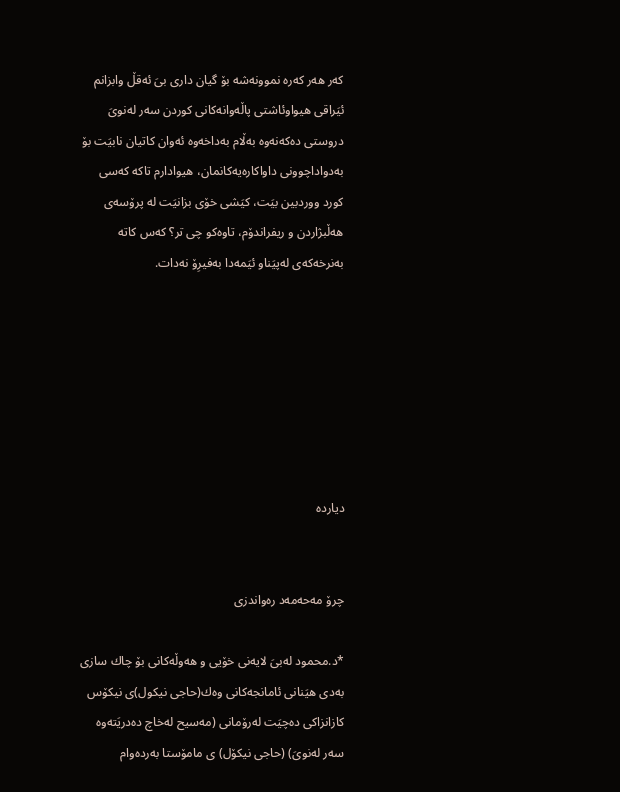كه‌ر هه‌ر كه‌ره‌ نموونه‌شه‌ بۆ گیان داری بیَ ئه‌قڵ وابزانم ئیَراقی هیواوئاشتی پاڵه‌وانه‌كانی كوردن سه‌ر له‌نویَ دروستی ده‌كه‌نه‌وه‌ به‌ڵام به‌داخه‌وه‌ ئه‌وان كاتیان نابیَت بۆ به‌دواداچوونی داواكاره‌یه‌كانمان، هیوادارم تاكه‌ كه‌سی كورد ووردبین بیَت، كیَشی خۆی بزانیَت له‌ پرۆسه‌ی هه‌ڵبژاردن و ریفراندۆم، تاوه‌كو چی تر؟ كه‌س كاته‌ به‌نرخه‌كه‌ی له‌پیَناو ئیَمه‌دا به‌فیرِۆ نه‌دات.







دیارده


چرۆ مه‌حه‌مه‌د ره‌واندزی

*د.محمود له‌بیَ لایه‌نی خۆیی و هه‌وڵه‌كانی بۆ چاك سازی به‌دی هیَنانی ئامانجه‌كانی وه‌ك(حاجی نیكول)ی نیكۆس كازانزاكی ده‌چیَت له‌رۆمانی (مه‌سیح له‌خاچ ده‌دریَته‌وه‌ سه‌ر له‌نویَ) (حاجی نیكۆل) ی مامۆستا به‌رده‌وام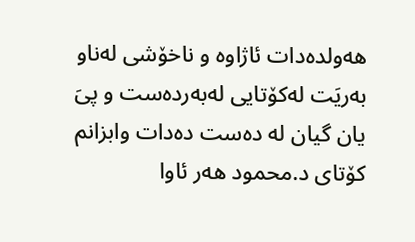هه‌ولده‌دات ئاژاوه‌ و ناخۆشی له‌ناو به‌ریَت له‌كۆتایی له‌به‌رده‌ست و پیَ یان گیان له‌ ده‌ست ده‌دات وابزانم كۆتای د.محمود هه‌ر ئاوا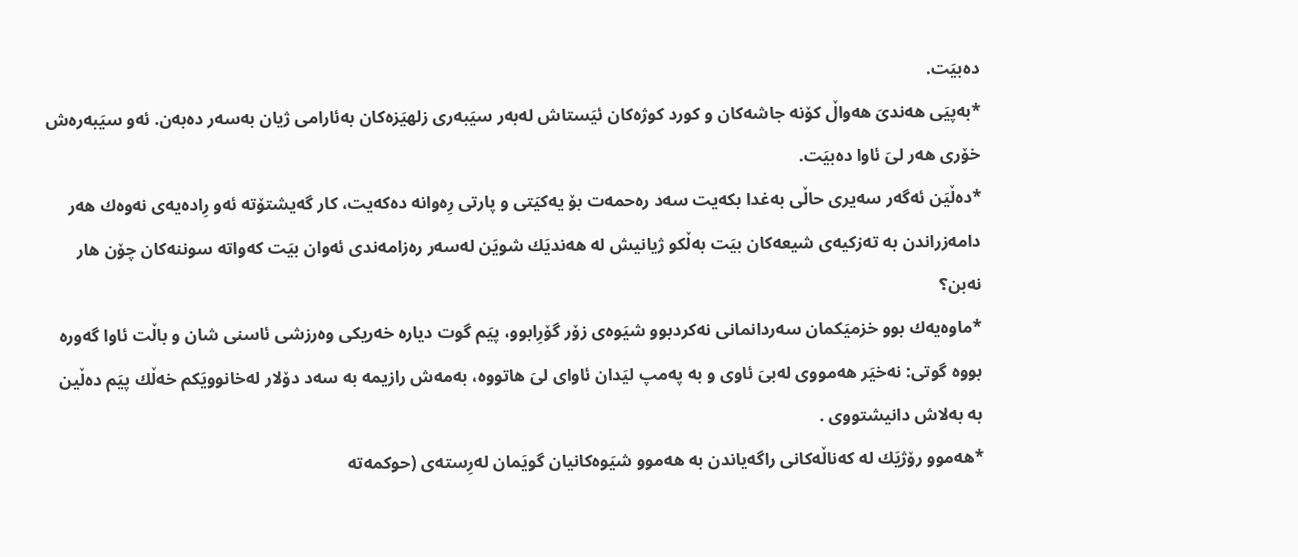ده‌بیَت.
*به‌پیَی هه‌ندیَ هه‌واڵ كۆنه‌ جاشه‌كان و كورد كوژه‌كان ئیَستاش له‌به‌ر سیَبه‌ری زلهیَزه‌كان به‌ئارامی ژیان به‌سه‌ر ده‌به‌ن. ئه‌و سیَبه‌ره‌ش خۆری هه‌ر لیَ ئاوا ده‌بیَت.
*ده‌ڵیَن ئه‌گه‌ر سه‌یری حاڵی به‌غدا بكه‌یت سه‌د ره‌حمه‌ت بۆ یه‌كیَتی و پارتی رِه‌وانه‌ ده‌كه‌یت، كار گه‌یشتۆته‌ ئه‌و رِاده‌یه‌ی نه‌وه‌ك هه‌ر دامه‌زراندن به‌ ته‌زكیه‌ی شیعه‌كان بیَت به‌ڵكو ژیانیش له‌ هه‌ندیَك شویَن له‌سه‌ر ره‌زامه‌ندی ئه‌وان بیَت كه‌واته‌ سوننه‌كان چۆن هار نه‌بن؟
*ماوه‌یه‌ك بوو خزمیَكمان سه‌ردانمانی نه‌كردبوو شیَوه‌ی زۆر گۆرِابوو، پیَم گوت دیاره‌ خه‌ریكی وه‌رزشی ئاسنی شان و باڵت ئاوا گه‌وره‌ بووه‌ گوتی: نه‌خیَر هه‌مووی له‌بیَ ئاوی و به‌ په‌مپ لیَدان ئاوای لیَ هاتووه‌، به‌مه‌ش رازیمه‌ به‌ سه‌د دۆلار له‌خانوویَكم خه‌ڵك پیَم ده‌ڵین به‌ به‌لاش دانیشتووی .
*هه‌موو رۆژیَك له‌ كه‌ناڵه‌كانی راگه‌یاندن به‌ هه‌موو شیَوه‌كانیان گویَمان له‌رِسته‌ی (حوكمه‌ته‌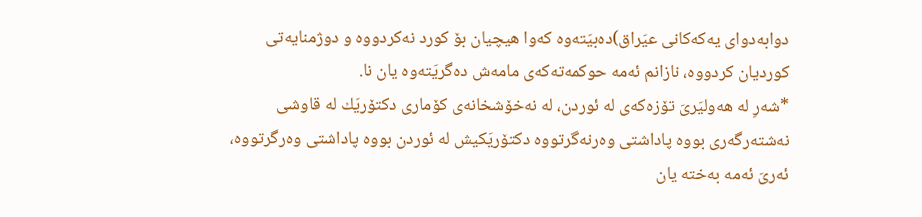دوابه‌دوای یه‌كه‌كانی عیَراق)ده‌بیَته‌وه‌ كه‌وا هیچیان بۆ كورد نه‌كردووه‌ و دوژمنایه‌تی كوردیان كردووه‌، نازانم ئه‌مه‌ حوكمه‌ته‌كه‌ی مامه‌ش ده‌گریَته‌وه‌ یان نا.
*شه‌رِ له‌ هه‌ولیَریَ تۆزه‌كه‌ی له‌ ئوردن، له‌ نه‌خۆشخانه‌ی كۆماری دكتۆریَك له‌ قاوشی نه‌شته‌رگه‌ری بووه‌ پاداشتی وه‌رنه‌گرتووه‌ دكتۆریَكیش له‌ ئوردن بووه‌ پاداشتی وه‌رگرتووه‌، ئه‌ریَ ئه‌مه‌ به‌خته‌ یان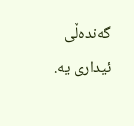گه‌نده‌ڵی ئیداری یه‌.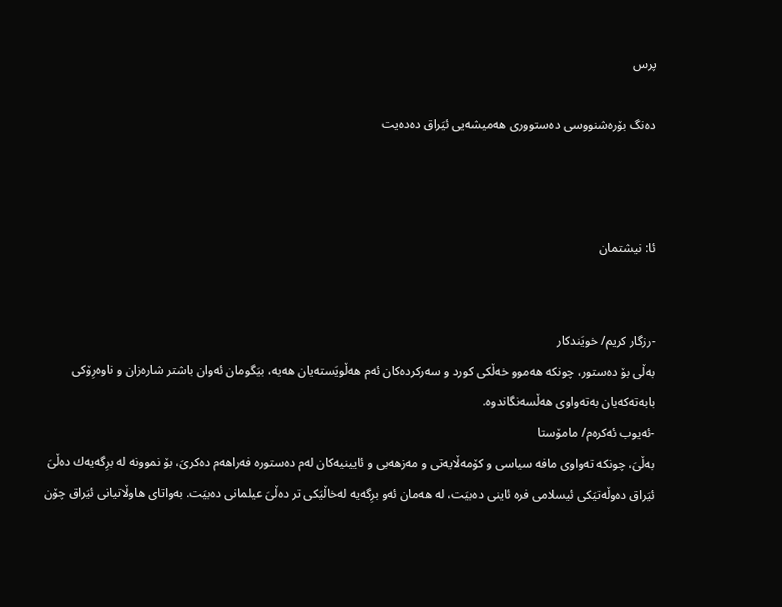پرس

ده‌نگ بۆره‌شنووسى ده‌ستوورى هه‌میشه‌یى ئیَراق ده‌ده‌یت



ئا: نیشتمان


-رزگار كریم/ خویَندكار
به‌ڵی بۆ ده‌ستور، چونكه‌ هه‌موو خه‌ڵكی كورد و سه‌ركرده‌كان ئه‌م هه‌ڵویَسته‌یان هه‌یه‌، بیَگومان ئه‌وان باشتر شاره‌زان و ناوه‌رِۆكی بابه‌ته‌كه‌یان به‌ته‌واوی هه‌ڵسه‌نگاندوه‌.
-ئه‌یوب ئه‌كره‌م/ مامۆستا
به‌ڵیَ، چونكه‌ ته‌واوی مافه‌ سیاسی و كۆمه‌ڵایه‌تی و مه‌زهه‌بی و ئایینیه‌كان له‌م ده‌ستوره‌ فه‌راهه‌م ده‌كریَ، بۆ نموونه‌ له‌ برِگه‌یه‌ك ده‌ڵیَ ئیَراق ده‌وڵه‌تیَكی ئیسلامی فره‌ ئاینی ده‌بیَت، له‌ هه‌مان ئه‌و برِگه‌یه‌ له‌خاڵیَكی تر ده‌ڵیَ عیلمانی ده‌بیَت. به‌واتای هاوڵاتیانی ئیَراق چۆن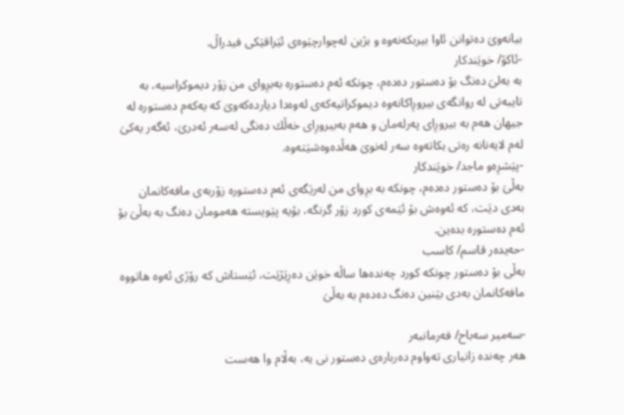بیانه‌ویَ ده‌توانن ئاوا بیربكه‌نه‌وه‌ و بژین له‌چوارچیَوه‌ی ئیَراقیَكی فیدراڵ.
-ئاكۆ/ خویَندكار
به‌ به‌لیَ ده‌نگ بۆ ده‌ستور ده‌ده‌م، چونكه‌ ئه‌م ده‌ستوره‌ به‌برِوای من زۆر دیموكراسیه‌، به‌ تایبه‌تی له‌ روانگه‌ی بیرورِاكانه‌وه‌ دیموكراتیه‌كه‌ی له‌وه‌دا دیارده‌كه‌ویَ كه‌ یه‌كه‌م ده‌ستوره‌ له‌ جیهان هه‌م به‌ بیرورِای په‌رله‌مان و هه‌م به‌بیرورِای خه‌ڵك ده‌نگی له‌سه‌ر ئه‌دریَ، ئه‌گه‌ر یه‌كیَ له‌م لایه‌نانه‌ ره‌تی بكاته‌وه‌ سه‌ر له‌نویَ هه‌ڵده‌وه‌شیَته‌وه‌.
-پیَشرِه‌و ماجد/ خویَندكار
به‌ڵیَ بۆ ده‌ستور ده‌ده‌م، چونكه‌ به‌ برِوای من له‌ریَگه‌ی ئه‌م ده‌ستوره‌ زۆربه‌ی مافه‌كانمان به‌دی دیَت، كه‌ ئه‌وه‌ش بۆ ئیَمه‌ی كورد زۆر گرنگه‌، بۆیه‌ پیَویسته‌ هه‌مومان ده‌نگ به‌ به‌ڵیَ بۆ ئه‌م ده‌ستوره‌ بده‌ین.
-حه‌یده‌ر قاسم/ كاسب
به‌ڵی بۆ ده‌ستور چونكه‌ كورد چه‌نده‌ها ساڵه‌ خویَن ده‌رِیَژیَت، ئیَستاش كه‌ رۆژی ئه‌وه‌ هاتووه‌ مافه‌كانمان به‌دی بیَنین ده‌نگ ده‌ده‌م به‌ به‌ڵیَ

-سه‌میر سه‌باح/ فه‌رمانبه‌ر
هه‌ر چه‌نده‌ زانیاری ته‌واوم ده‌رباره‌ی ده‌ستور نی یه‌، به‌ڵام وا هه‌ست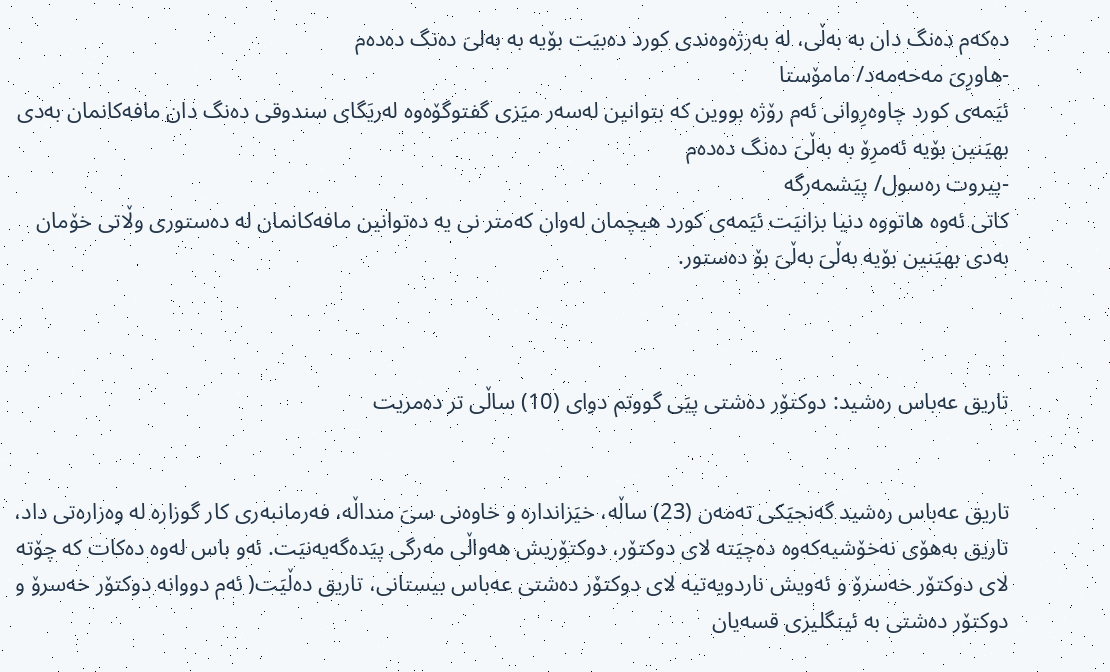ده‌كه‌م ده‌نگ دان به‌ به‌ڵی، له‌ به‌رژه‌وه‌ندی كورد ده‌بیَت بۆیه‌ به‌ به‌لیَ ده‌نگ ده‌ده‌م
-هاورِیَ مه‌حه‌مه‌د/ مامۆستا
ئیَمه‌ی كورد چاوه‌رِوانی ئه‌م رۆژه‌ بووین كه‌ بتوانین له‌سه‌ر میَزی گفتوگۆه‌وه‌ له‌ریَگای سندوقی ده‌نگ دان مافه‌كانمان به‌دی بهیَنین بۆیه‌ ئه‌مرِۆ به‌ به‌ڵیَ ده‌نگ ده‌ده‌م
-پیروت ره‌سول/ پیَشمه‌رگه‌
كاتی ئه‌وه‌ هاتووه‌ دنیا بزانیَت ئیَمه‌ی كورد هیچمان له‌وان كه‌متر نی یه‌ ده‌توانین مافه‌كانمان له‌ ده‌ستوری وڵاتی خۆمان به‌دی بهیَنین بۆیه‌ به‌ڵیَ به‌ڵیَ بۆ ده‌ستور.



تاریق عه‌باس ره‌شید: دوكتۆر ده‌شتی پیَی گووتم دوای (10) ساڵى تر ده‌مریت


تاریق عه‌باس ره‌شید گه‌نجیَكی ته‌مه‌ن (23) ساڵه‌، خیَزانداره‌ و خاوه‌نی سیَ منداڵه‌، فه‌رمانبه‌ری كار گوزاره‌ له‌ وه‌زاره‌تی داد، تاریق به‌هۆی نه‌خۆشیه‌كه‌وه‌ ده‌چیَته‌ لای دوكتۆر، دوكتۆریش هه‌واڵی مه‌رگی پیَده‌گه‌یه‌نیَت. ئه‌و باس له‌وه‌ ده‌كات كه‌ چۆته‌ لای دوكتۆر خه‌سرۆ و ئه‌ویش ناردویه‌تیه‌ لای دوكتۆر ده‌شتی عه‌باس بیستانی، تاریق ده‌ڵیَت( ئه‌م دووانه‌ دوكتۆر خه‌سرۆ و دوكتۆر ده‌شتی به‌ ئینگلیزی قسه‌یان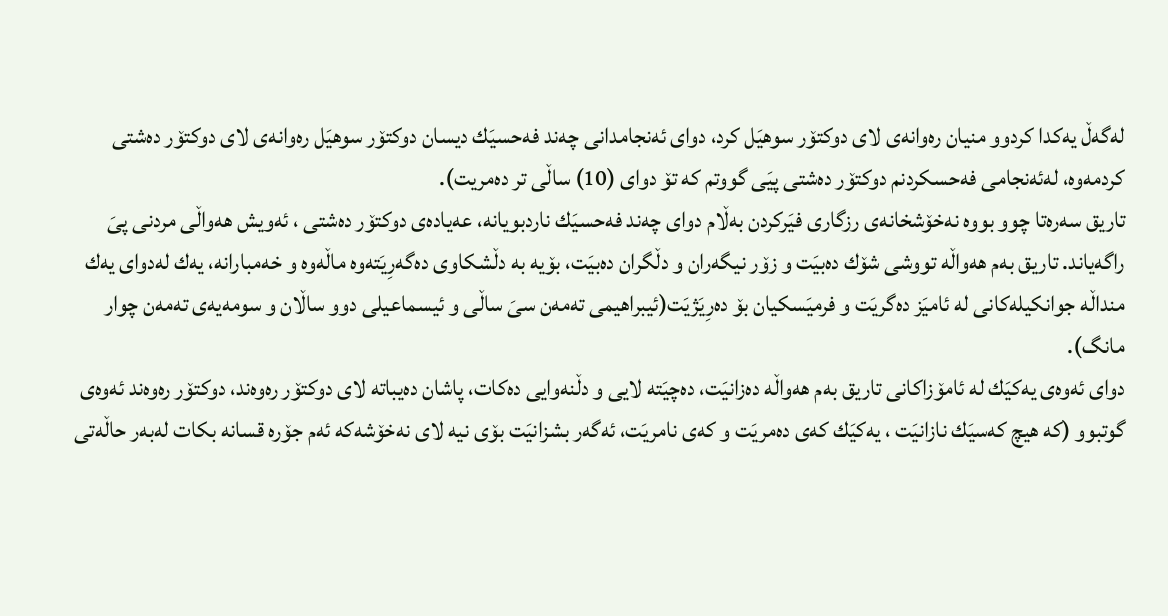له‌گه‌ڵ یه‌كدا كردوو منیان ره‌وانه‌ی لای دوكتۆر سوهیَل كرد، دوای ئه‌نجامدانی چه‌ند فه‌حسیَك دیسان دوكتۆر سوهیَل ره‌وانه‌ی لای دوكتۆر ده‌شتی كردمه‌وه‌، له‌ئه‌نجامی فه‌حسكردنم دوكتۆر ده‌شتی پیَی گووتم كه‌ تۆ دوای (10) ساڵى تر ده‌مریت).
تاریق سه‌ره‌تا چوو بووه‌ نه‌خۆشخانه‌ی رزگاری فیَركردن به‌ڵام دوای چه‌ند فه‌حسیَك ناردبویانه‌، عه‌یاده‌ی دوكتۆر ده‌شتی ، ئه‌ویش هه‌واڵی مردنی پیَ راگه‌یاند. تاریق به‌م هه‌واڵه‌ تووشی شۆك ده‌بیَت و زۆر نیگه‌ران و دڵگران ده‌بیَت، بۆیه‌ به‌ دڵشكاوی ده‌گه‌رِیَته‌وه‌ ماڵه‌وه‌ و خه‌مبارانه‌، یه‌ك له‌دوای یه‌ك منداڵه‌ جوانكیله‌كانی له‌ ئامیَز ده‌گریَت و فرمیَسكیان بۆ ده‌رِیَژیَت(ئیبراهیمی ته‌مه‌ن سیَ ساڵی و ئیسماعیلی دوو ساڵان و سومه‌یه‌ی ته‌مه‌ن چوار مانگ).
دوای ئه‌وه‌ی یه‌كیَك له‌ ئامۆزاكانی تاریق به‌م هه‌واڵه‌ ده‌زانیَت، ده‌چیَته‌ لایی و دڵنه‌وایی ده‌كات، پاشان ده‌یباته‌ لای دوكتۆر ره‌وه‌ند، دوكتۆر ره‌وه‌ند ئه‌وه‌ی گوتبوو (كه‌ هیچ كه‌سیَك نازانیَت ، یه‌كیَك كه‌ی ده‌مریَت و كه‌ی نامریَت، ئه‌گه‌ر بشزانیَت بۆی نیه‌ لای نه‌خۆشه‌كه‌ ئه‌م جۆره‌ قسانه‌ بكات له‌به‌ر حاڵه‌تی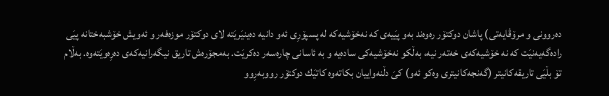ده‌روونی و مرۆڤایه‌تی) پاشان دوكتۆر ره‌وه‌ند به‌و پیَیه‌ی كه‌ نه‌خۆشیه‌كه‌ له‌ پسپۆرِی ئه‌و دانیه‌ ده‌ینیَریَته‌ لای دوكتۆر موزه‌فه‌ر و ئه‌ویش خۆشبه‌ختانه‌ پیَی راده‌گه‌یه‌نیَت كه‌ نه‌ خۆشیه‌كه‌ی خه‌ته‌ر نیه‌، به‌ڵكو نه‌خۆشیه‌كی ساده‌یه‌ و به‌ ئاسانی چاره‌سه‌ر ده‌كریَت. به‌مجۆره‌ش تاریق نیگه‌رانیه‌كه‌ی ده‌رِه‌ویَته‌وه‌. به‌ڵام تۆ بڵیَی تاریقه‌كانیتر (گه‌نجه‌كانیتری وه‌كو ئه‌و) كیَ دڵنه‌واییان بكاته‌وه‌ كاتیَك دوكتۆر رووبه‌رِوو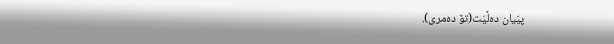پیَیان ده‌ڵیَت(تۆ ده‌مری).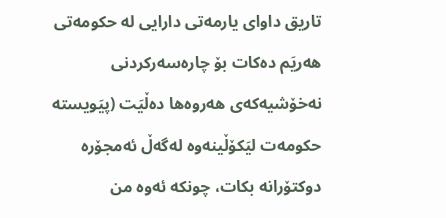تاریق داوای یارمه‌تی دارایی له‌ حكومه‌تی هه‌ریَم ده‌كات بۆ چاره‌سه‌ركردنی نه‌خۆشیه‌كه‌ی هه‌روه‌ها ده‌ڵیَت (پیَویسته‌ حكومه‌ت لیَكۆڵینه‌وه‌ له‌گه‌ڵ ئه‌مجۆره‌ دوكتۆرانه‌ بكات، چونكه‌ ئه‌وه‌ من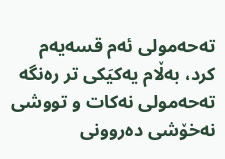ته‌حه‌مولی ئه‌م قسه‌یه‌م كرد، به‌ڵام یه‌كیَكی تر ره‌نگه‌ ته‌حه‌مولی نه‌كات و تووشی نه‌خۆشی ده‌روونی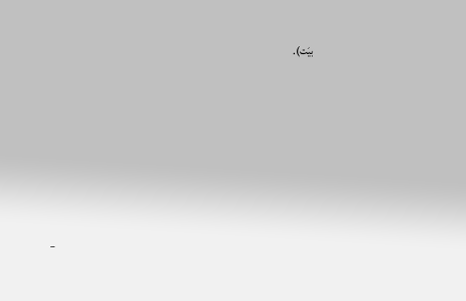بیَت).








                                                                                                                           _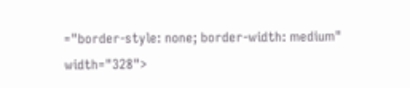="border-style: none; border-width: medium" width="328">